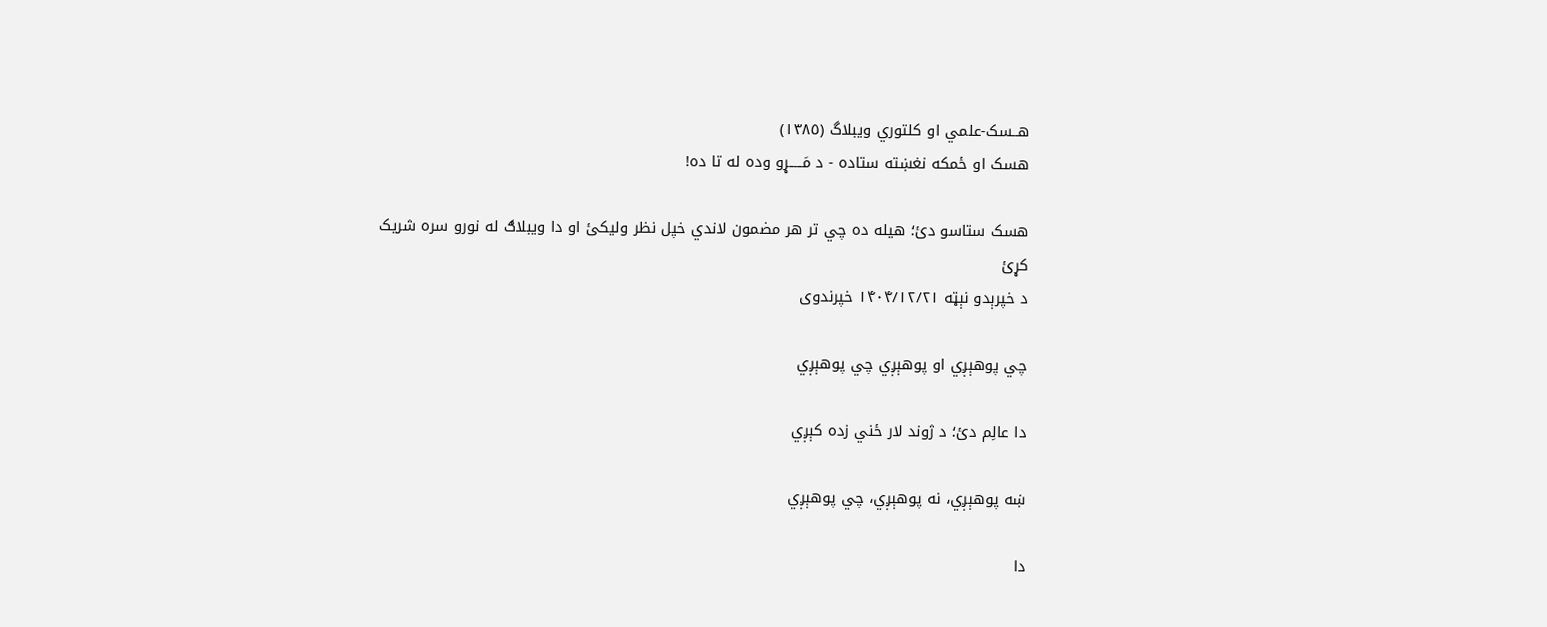هــسک-علمي او کلتوري ویبلاگ (١٣٨٥)
هسک او ځمکه نغښته ستاده - د مَـــــړو وده له تا ده!

هسک ستاسو دئ؛ هیله ده چي تر هر مضمون لاندي خپل نظر ولیکئ او دا ویبلاګ له نورو سره شریک کړئ
د خپرېدو نېټه ۱۴۰۴/۱۲/۲۱ خپرندوی

چي پوهېږي او پوهېږي چي پوهېږي

دا عالِم دئ؛ د ژوند لار ځني زده کېږي

ښه پوهېږي، نه پوهېږي، چي پوهېږي

دا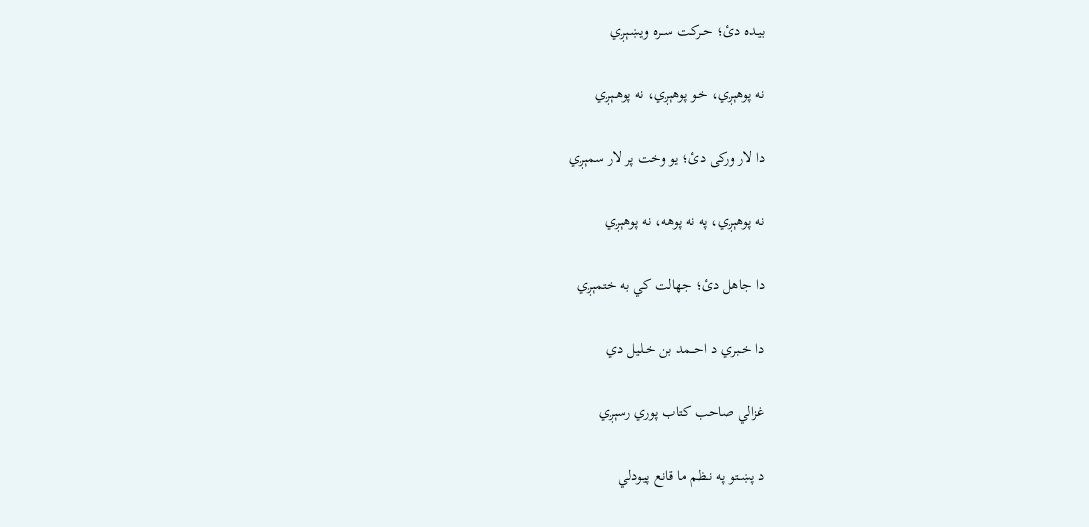بيـده دئ؛ حــرکـت ســره ويښـېږي

نه پوهېږي، خـو پوهېږي، نه پوهــېږي

دا لار ورکی دئ؛ يو وخت پر لار سمېږي

نه پوهېږي، په نه پوهه، نه پوهېږي

دا جاهل دئ؛ جهالت کي به ختمېږي

دا خــبري د احـــمد بن خـلـیل دي

غزالي صاحب کتاب پوري رسېږي

د پښــتو په نــظم ما قانع پيـودلي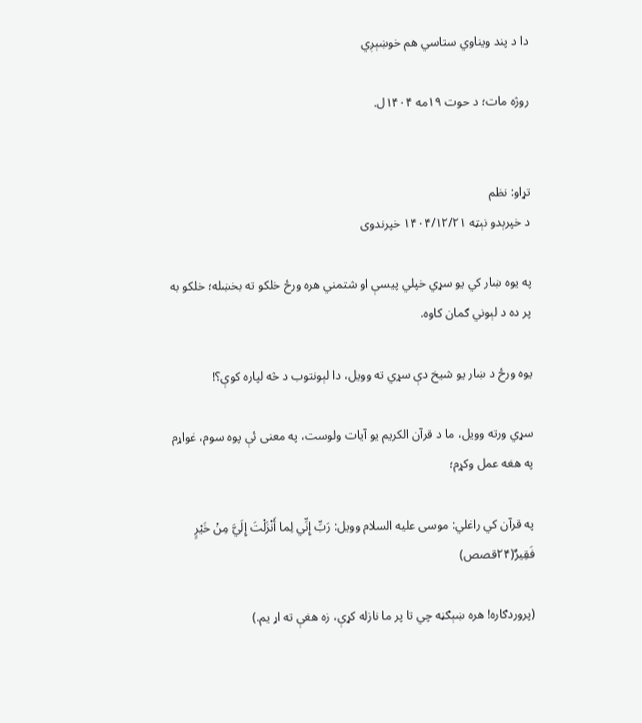دا د پند ويناوي ستاسي هم خوښېږي

روژه مات؛ د حوت ۱۹مه ۱۴۰۴ل.


تړاو: نظم
د خپرېدو نېټه ۱۴۰۴/۱۲/۲۱ خپرندوی

په يوه ښار کي يو سړي خپلي پيسې او شتمني هره ورځ خلکو ته بخښله؛ خلکو به پر ده د لېوني ګمان کاوه.

يوه ورځ د ښار يو شيخ دې سړي ته‌ وويل، دا لېونتوب د څه لپاره کوې؟!

سړي ورته وويل، ما د قرآن الکريم يو آيات ولوست، په معنی ئې پوه سوم، غواړم په هغه عمل وکړم؛

په قرآن کي راغلي: موسی علیه السلام وويل: رَبِّ إِنِّي لِما أَنْزَلْتَ إِلَيَّ مِنْ خَيْرٍ فَقِيرٌ(۲۴قصص)

(پروردګاره! هره ښېګڼه چي تا پر ما نازله کړې، زه هغې ته اړ يم.)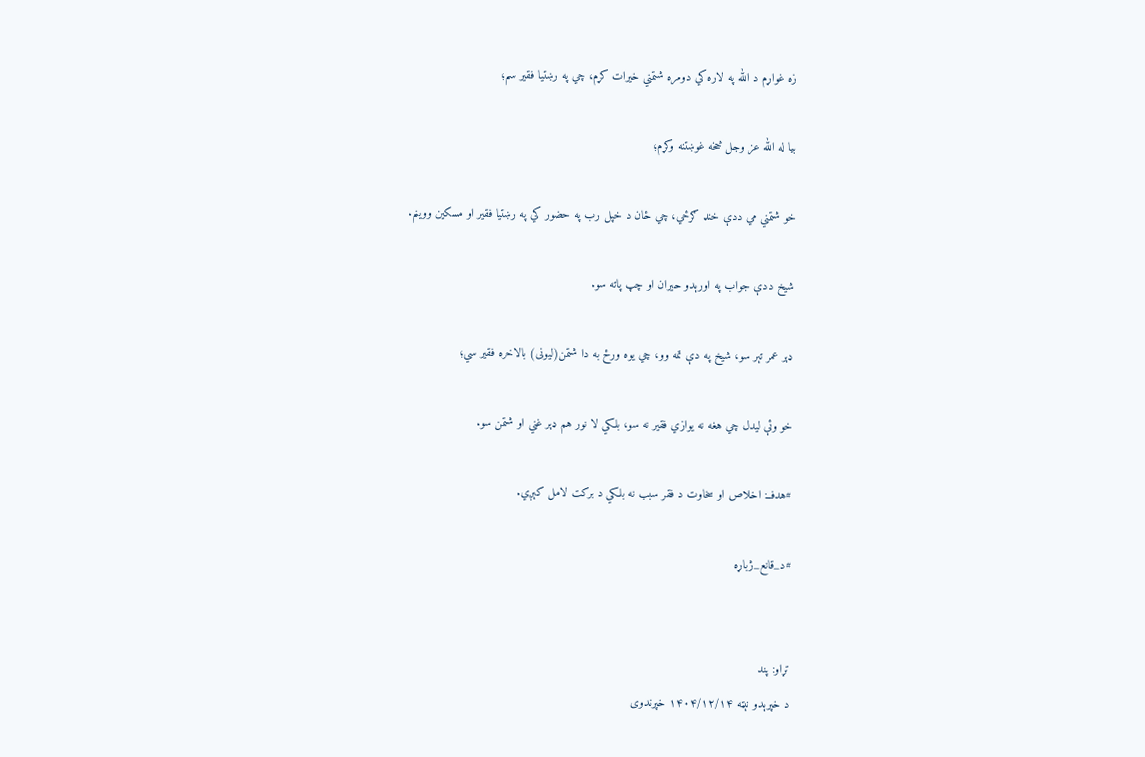زه غواړم د الله په لاره کي دومره شتمني خيرات کړم، چي په رښتيا فقیر سم؛

بيا له الله عز وجل څخه غوښتنه وکړم؛

خو شتمني مي ددې خنډ ګرځي، چي ځان د خپل رب په حضور کي په رښتيا فقير او مسکين ووينم.

شیخ ددې جواب په اورېدو حیران او چپ پاته سو.

ډېر عمر تېر سو، شیخ په دې تمه وو، چي يوه ورځ به دا شتمن(لیونی) بالاخره فقیر سي؛

خو وئې لیدل چي هغه نه یوازي فقیر نه سو، بلکي لا نور هم ډېر غني او شتمن سو.

#هدفــ: اخلاص او سخاوت د فقر سبب نه بلکي د برکت لامل کېږي.

#د_قانع_ژباړه


تړاو: پند
د خپرېدو نېټه ۱۴۰۴/۱۲/۱۴ خپرندوی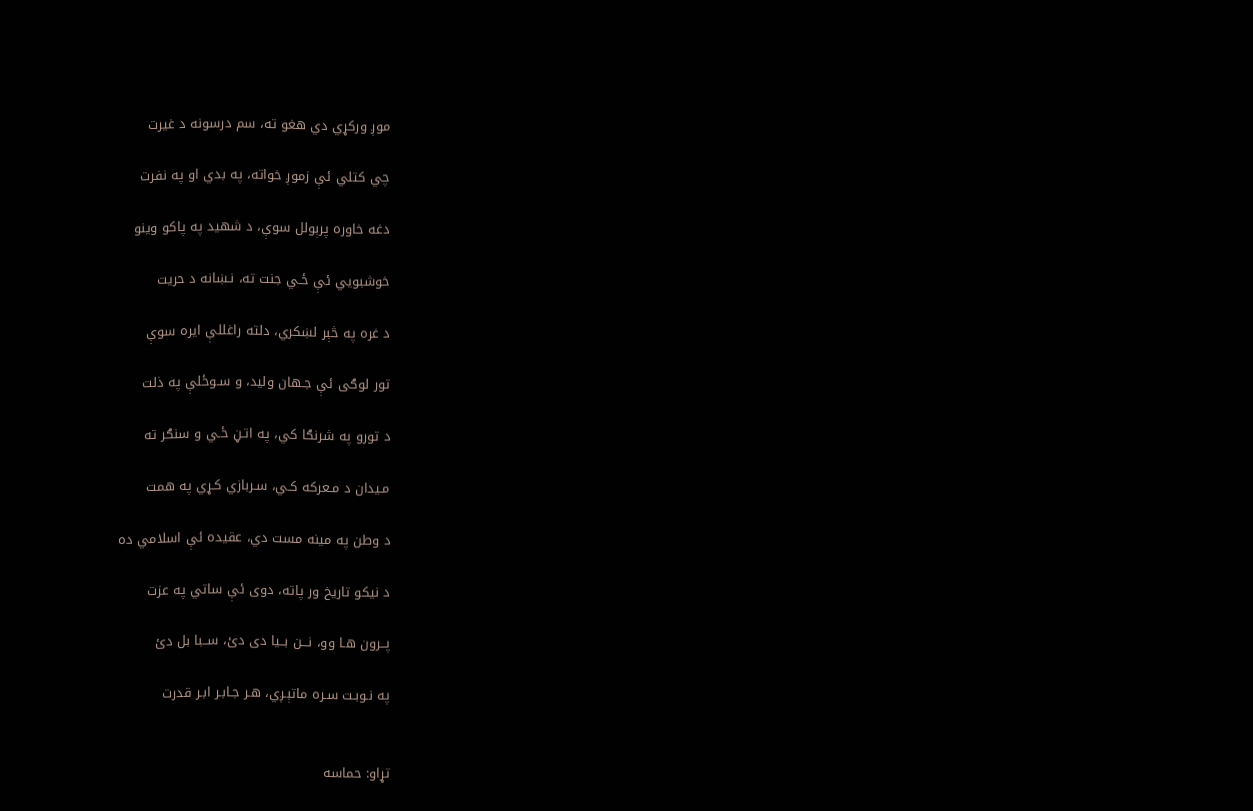موږ ورکړي دي هغو ته، سم درسونه د غيرت

چي کتلي ئې زموږ خواته، په بدي او په نفرت

دغه خاوره پرېولل سوې، د شهيد په پاکو وينو

خوشبويي ئې ځـي جنت ته، نـښانه د حريت

د غره په څېر لښکري، دلته راغللې ايره سوې

تور لوګی ئې جـهان وليد، و سـوځلې په ذلت

د تورو په شرنګا کي، په اتـڼ ځـي و سنګر ته

مـيدان د مـعرکه کـي، سـربازي کـړي په همت

د وطن په مينه مست دي، عقيده ئې اسلامي ده

د نيکو تاريخ ور پاته، دوی ئې ساتي په عزت

پــرون هـا وو، نـــن بــيا دی دئ، ســبا بل دئ

په نـوبـت سـره ماتېـږي، هـر جـابـر ابـر قدرت


تړاو: حماسه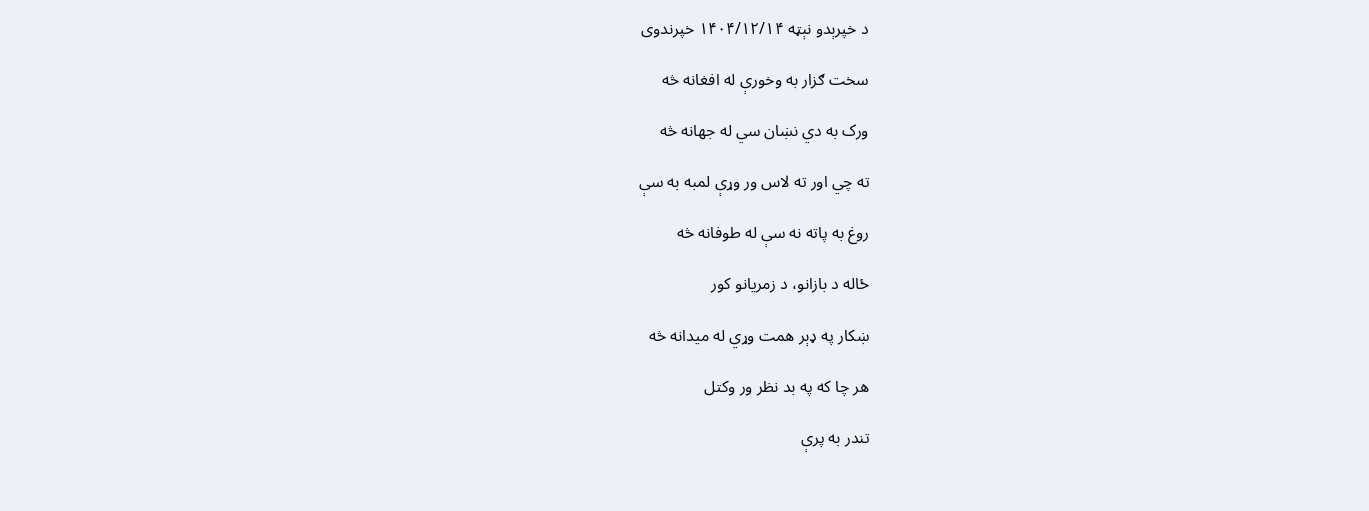د خپرېدو نېټه ۱۴۰۴/۱۲/۱۴ خپرندوی

سخت ګزار به وخورې له افغانه څه

ورک به دي نښان سي له جهانه څه

ته چي اور ته لاس ور وړې لمبه به سې

روغ به پاته نه سې له طوفانه څه

ځاله‌ د بازانو، د زمریانو کور

ښکار په ډېر همت وړي له ميدانه څه

هر چا که په بد نظر ور وکتل

تندر به پرې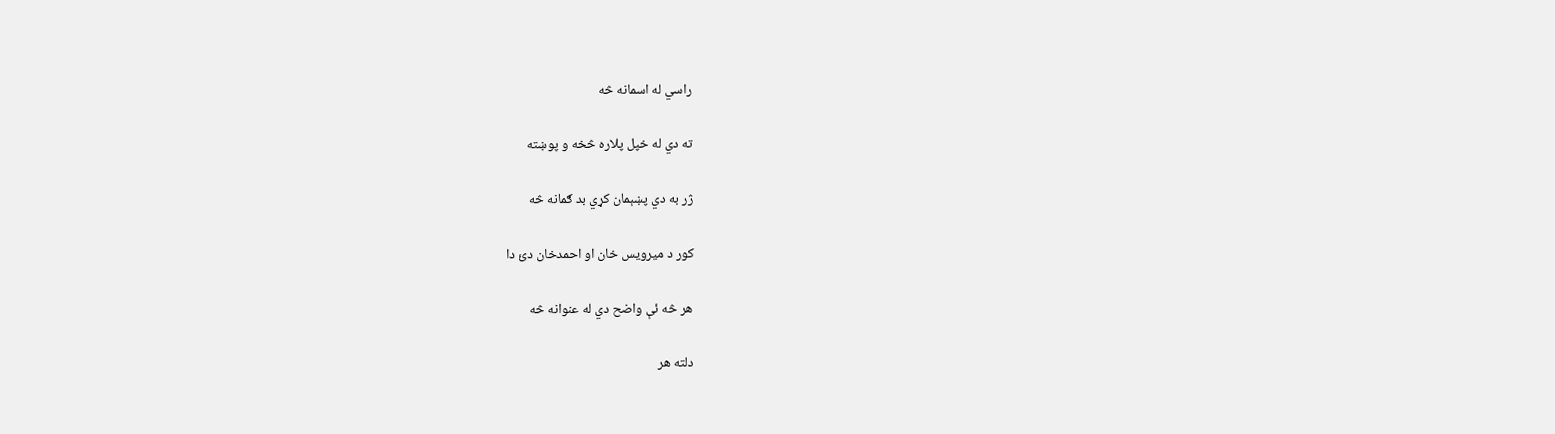راسي له اسمانه څه

ته دي له خپل پلاره څخه و پوښته

ژر به دي پښېمان کړي بد ګمانه څه

کور د ميرويس خان او احمدخان دئ دا

هر څه ئې واضح دي له عنوانه څه

دلته هر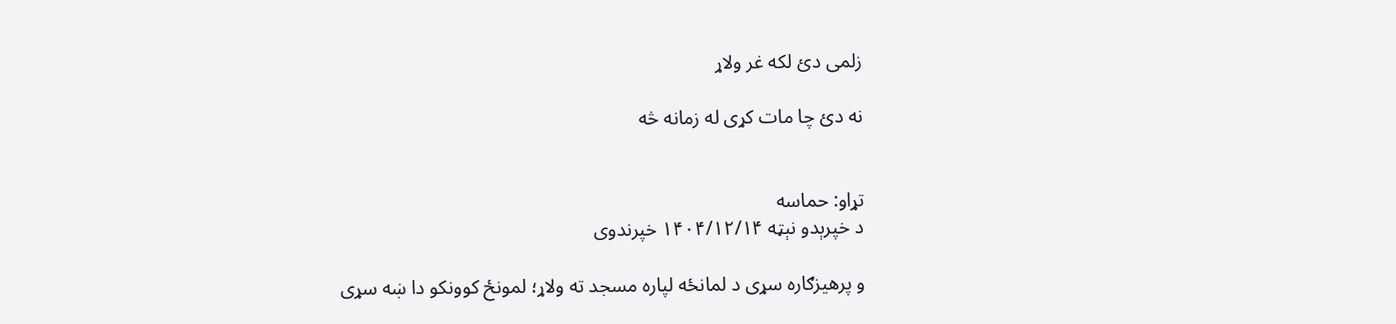زلمی دئ لکه غر ولاړ

نه دئ چا مات کړی له زمانه څه


تړاو: حماسه
د خپرېدو نېټه ۱۴۰۴/۱۲/۱۴ خپرندوی

و پرهيزګاره سړی د لمانځه لپاره مسجد ته ولاړ؛ لمونځ کوونکو دا ښه سړی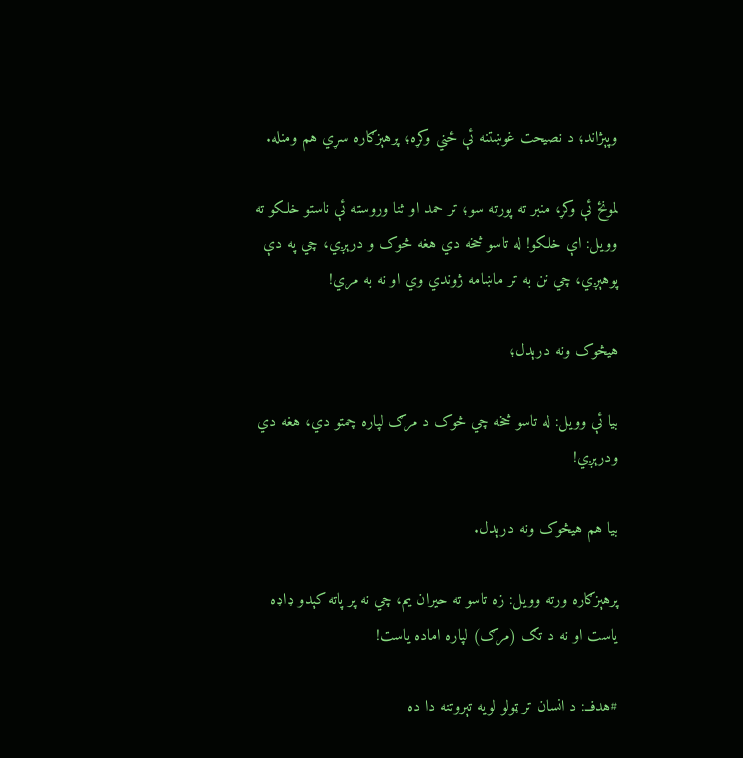وپېژاند؛ د نصيحت غوښتنه ئې ځني وکړه؛ پرهېزګاره سړي هم ومنله.

لمونځ ئې وکړ، منبر ته پورته سو؛ تر حمد او ثنا وروسته ئې ناستو خلکو ته وويل: اې خلکو! له تاسو څخه دي هغه څوک و درېږي، چي په دې پوهېږي، چي نن به تر ماښامه ژوندي وي او نه به مري!

هيڅوک ونه درېدل؛

بيا ئې وويل: له تاسو څخه چي څوک د مرګ لپاره چمتو دي، هغه دي ودرېږي!

بيا هم هيڅوک ونه درېدل.

پرهېزګاره ورته وويل: زه تاسو ته حيران يم، چي نه پر پاته کېدو ډاډه ياست او نه د تګ (مرګ) لپاره اماده ياست!

#هدفــ: د انسان تر ټولو لويه تېروتنه دا ده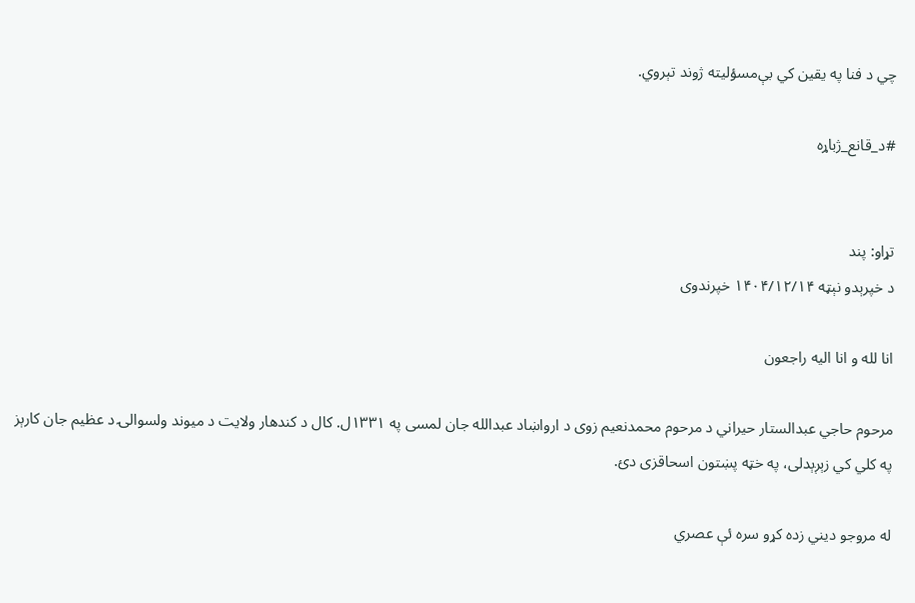چي د فنا په یقین کي بې‌مسؤلیته ژوند تېروي.

#د_قانع_ژباړه


تړاو: پند
د خپرېدو نېټه ۱۴۰۴/۱۲/۱۴ خپرندوی

انا لله و انا اليه راجعون

مرحوم حاجي عبدالستار حيراني د مرحوم محمدنعيم زوى د ارواښاد عبدالله جان لمسى په ١٣٣١ل. کال د کندهار ولايت د ميوند ولسوالۍ د عظيم جان کارېز په کلي کي زېږېدلى، په خټه پښتون اسحاقزى دئ.

له مروجو ديني زده کړو سره ئې عصري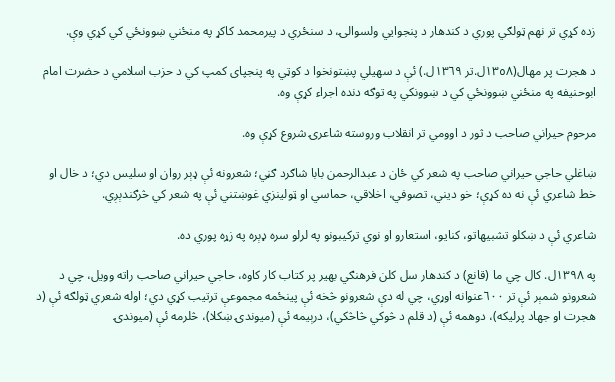زده کړي تر نهم ټولګي پوري د کندهار د پنجوايي ولسوالۍ، د سنځري د پيرمحمد کاکړ په منځني ښوونځي کي کړي وې.

د هجرت پر مهال(١٣٥٨ل.تر ١٣٦٩ل.) ئې د سهيلي پښتونخوا د کوټي په پنجپاى کمپ کي د حزب اسلامي د حضرت امام ابوحنيفه په منځني ښوونځي کي د ښوونکي په توګه دنده اجراء کړې وه.

مرحوم حيراني صاحب د ثور د اوومي تر انقلاب وروسته شاعرۍ شروع کړې وه.

ښاغلي حاجي حيراني صاحب په شعر کي ځان د عبدالرحمن بابا شاګرد ګڼي؛ شعرونه ئې ډېر روان او سليس دي؛ د خال او خط شاعري ئې نه ده کړې؛ خو ديني، تصوفي، اخلاقي، حماسي او ټولينزي غوښتني ئې په شعر کي څرګندېږي.

شاعري ئې د ښکلو تشبيهاتو، کنايو، استعارو او نوي ترکيبونو په لرلو سره ډېره په زړه پوري ده.

په ۱۳۹۸ل. کال چي ما (قانع) د کندهار سل کلن فرهنګي بهیر پر کتاب کار کاوه، حاجي حيراني صاحب راته وویل، چي د شعرونو شمېر ئې تر ٦٠٠عنوانه اوړي، چي له دې شعرونو څخه ئې پينځمه مجموعې ترتيب کړي دي؛ اوله شعري ټولګه ئې (د هجرت او جهاد پرليکه)، دوهمه ئې (د قلم د څوکي څاڅکي)، درېيمه ئې (ميوندۍ ښکلا)، څلرمه ئې (ميوندۍ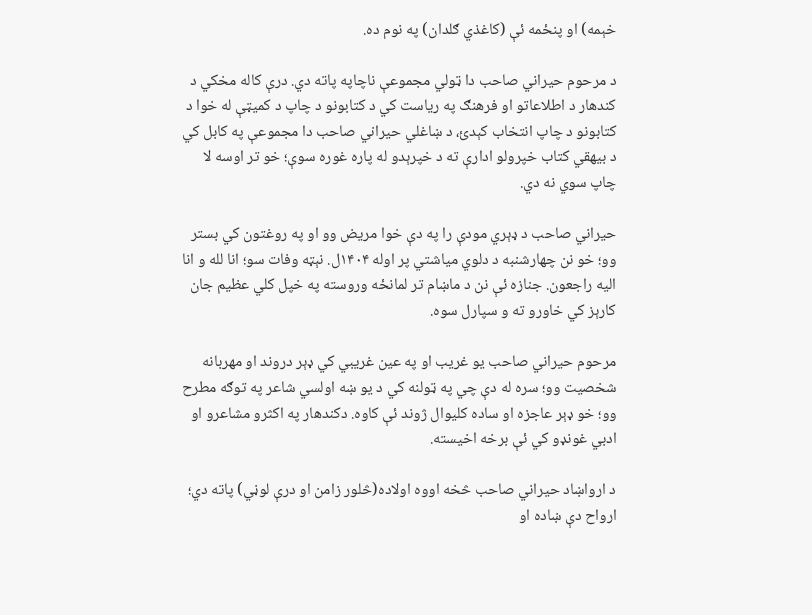خېمه) او پنځمه ئې (کاغذي ګلدان) په نوم ده.

د مرحوم حيراني صاحب دا ټولي مجموعې ناچاپه پاته دي. درې کاله مخکي د کندهار د اطلاعاتو او فرهنګ په ریاست کي د کتابونو د چاپ د کميټې له خوا د کتابونو د چاپ انتخاب کېدئ، د ښاغلي حیراني صاحب دا مجموعې په کابل کي د بیهقي کتاب خپرولو ادارې ته د خپرېدو له پاره غوره سوې؛ خو تر اوسه لا چاپ سوي نه دي‌.

حیراني صاحب د ډېري مودې را په دې خوا مریض وو او په روغتون کي بستر وو؛ خو نن چهارشنبه د دلوي میاشتي پر اوله ۱۴۰۴ل. نېټه وفات سو؛ انا لله و انا الیه راجعون. جنازه ئې نن د ماښام تر لمانځه وروسته په خپل کلي عظيم جان کارېز کي خاورو ته و سپارل سوه.

مرحوم حیراني صاحب یو غریب او په عین غریبي کي ډېر دروند او مهربانه شخصیت وو؛ سره له دې چي په ټولنه کي د یو ښه اولسي شاعر په توګه مطرح وو؛ خو ډېر عاجزه او ساده کلیوال ژوند ئې کاوه. دکندهار په اکثرو مشاعرو او ادبي غونډو کي ئې برخه اخيسته.

د ارواښاد حیراني صاحب څخه اووه اولاده(څلور زامن او درې لوڼي) پاته دي؛ ارواح دې ښاده او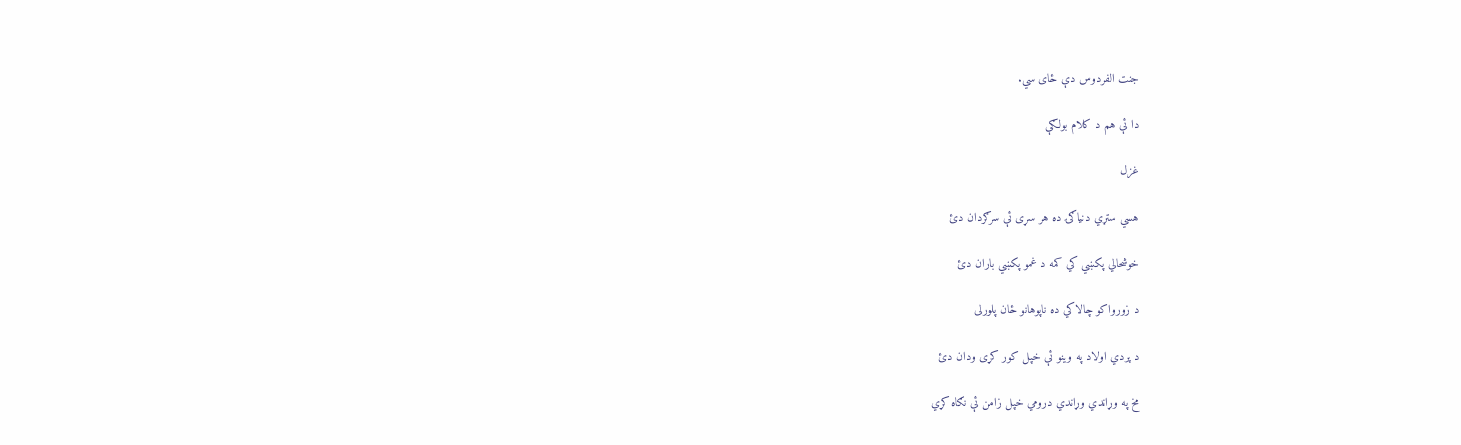جنت الفردوس دې ځای سي.

دا ئې هم د کلام بولګې

غزل

هسي ستړي دنیاګۍ ده هر سړی ئې سرګردان دئ

خوشحالي پکښي کي کمه د غمو پکښي باران دئ

د زورواکو چالاکي ده ناپوهانو ځان پلورلی

د پردي اولاد په وینو ئې خپل کور کړی ودان دئ

مخ په وړاندي وړاندي درومي خپل زامن ئې نګاه کړي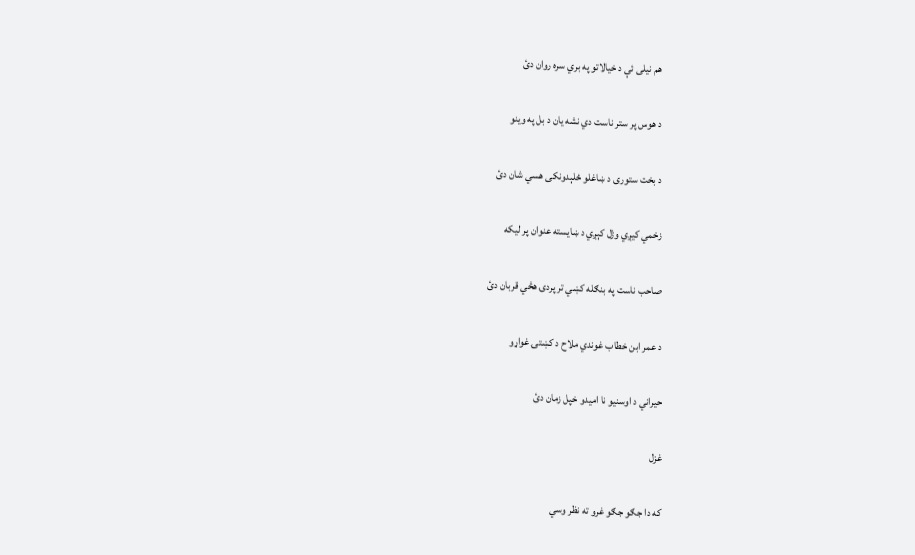هم نیلی ئې د خیالاتو په بري سره روان دئ

د هوس پر ستر ناست دي نشه یان د بل په وینو

د بخت ستوری د ښاغلو ځلېدونکی هسي شان دئ

زخمي کیږي وژل کېږي د ښایسته عنوان پر لیکه

صاحب ناست په بنګله کښي تر پردۍ هڅي قربان دئ

د عمر ابن خطاب غوندي ملاح د کښتۍ غواړو

حیراني د اوسنیو نا امیدو خپل زمان دئ

غزل

که دا جګو جګو غرو ته نظر وسي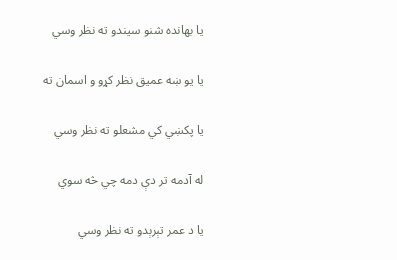یا بهانده شنو سیندو ته نظر وسي

یا یو ښه عمیق نظر کړو و اسمان ته

یا پکښي کي مشعلو ته نظر وسي

له آدمه تر دې دمه چي څه سوي

یا د عمر تېرېدو ته نظر وسي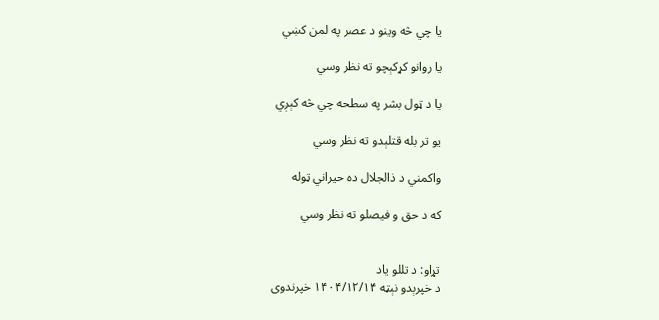یا چي څه وینو د عصر په لمن کښي

یا روانو کړکېچو ته نظر وسي

یا د ټول بشر په سطحه چي څه کېږي

یو تر بله قتلېدو ته نظر وسي

واکمني د ذالجلال ده حیراني ټوله

که د حق و فیصلو ته نظر وسي


تړاو: د تللو یاد
د خپرېدو نېټه ۱۴۰۴/۱۲/۱۴ خپرندوی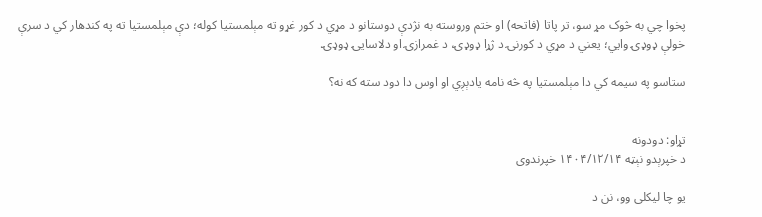پخوا چي به څوک مړ سو، تر پاتا (فاتحه) او ختم وروسته به نژدې دوستانو د مړي د کور غړو ته مېلمستيا کوله؛ دې مېلمستيا ته په کندهار کي د سرې خولې ډوډۍ وايي؛ يعني د مړي د کورنۍ د ژړا ډوډۍ، د غمرازۍ او دلاسايۍ ډوډۍ.

ستاسو په سيمه کي دا مېلمستيا په څه نامه يادېږي او اوس دا دود‌ سته که نه؟


تړاو: دودونه
د خپرېدو نېټه ۱۴۰۴/۱۲/۱۴ خپرندوی

يو چا ليکلی وو، نن د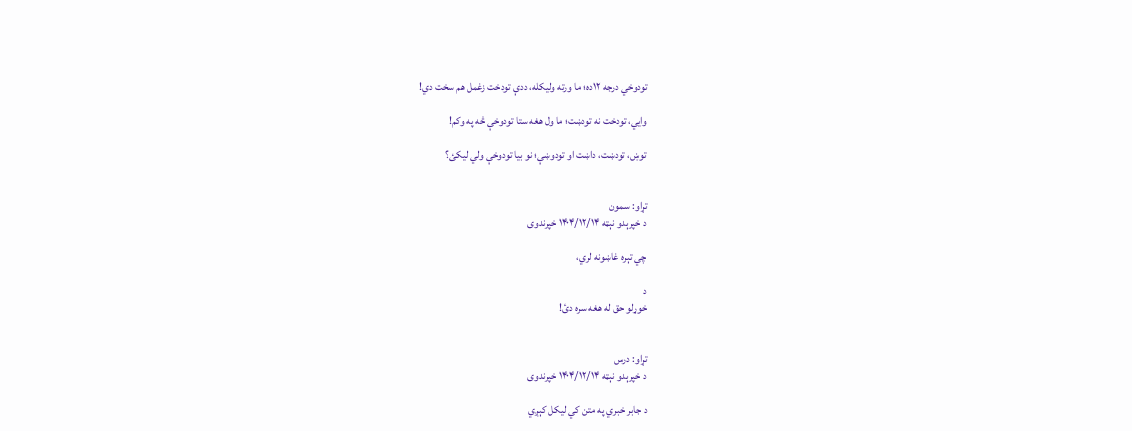تودوخي درجه ۱۲ده؛ ما ورته وليکله، ددې تودخت زغمل هم سخت دي!

وايي، تودخت نه تودښت؛ ما ول هغه ستا تودوخې څه په وکم!

توښ، تودښت، داښت او تودوښې؛ نو بيا تودوخې ولي ليکئ؟


تړاو: سمون
د خپرېدو نېټه ۱۴۰۴/۱۲/۱۴ خپرندوی

چي تېره غاښونه لري،

د
خوړلو حق له هغه سره دئ!


تړاو: درس
د خپرېدو نېټه ۱۴۰۴/۱۲/۱۴ خپرندوی

د جابر خبري په متن کي ليکل کېږي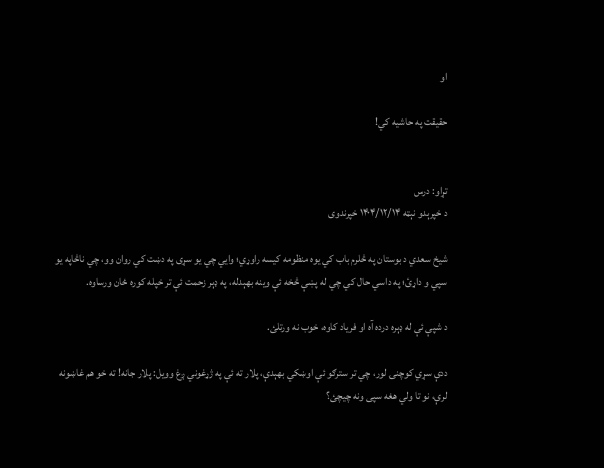او

حقيقت په حاشيه کي!


تړاو: درس
د خپرېدو نېټه ۱۴۰۴/۱۲/۱۴ خپرندوی

شيخ سعدي د بوستان په څلرم باب کي يوه منظومه کيسه راوړي؛ وايي چي یو سړی په دښت کي روان وو، چي ناڅاپه يو سپي و داړئ؛ په داسي حال کي چي له پښې څخه ئې وینه بهېدله، په ډېر زحمت ئې تر خپله کوره ځان ورساوه.

د شپې ئې له ډېره درده آه او فرياد کاوه، خوب نه ورتلئ.

ددې سړي کوچنۍ لور، چي تر سترګو ئې اوښکي بهېدې، پلار ته ئې په ژړغوني ږغ وويل: پلار جانه! ته خو هم غاښونه لرې، نو تا ولي هغه سپی ونه چيچئ؟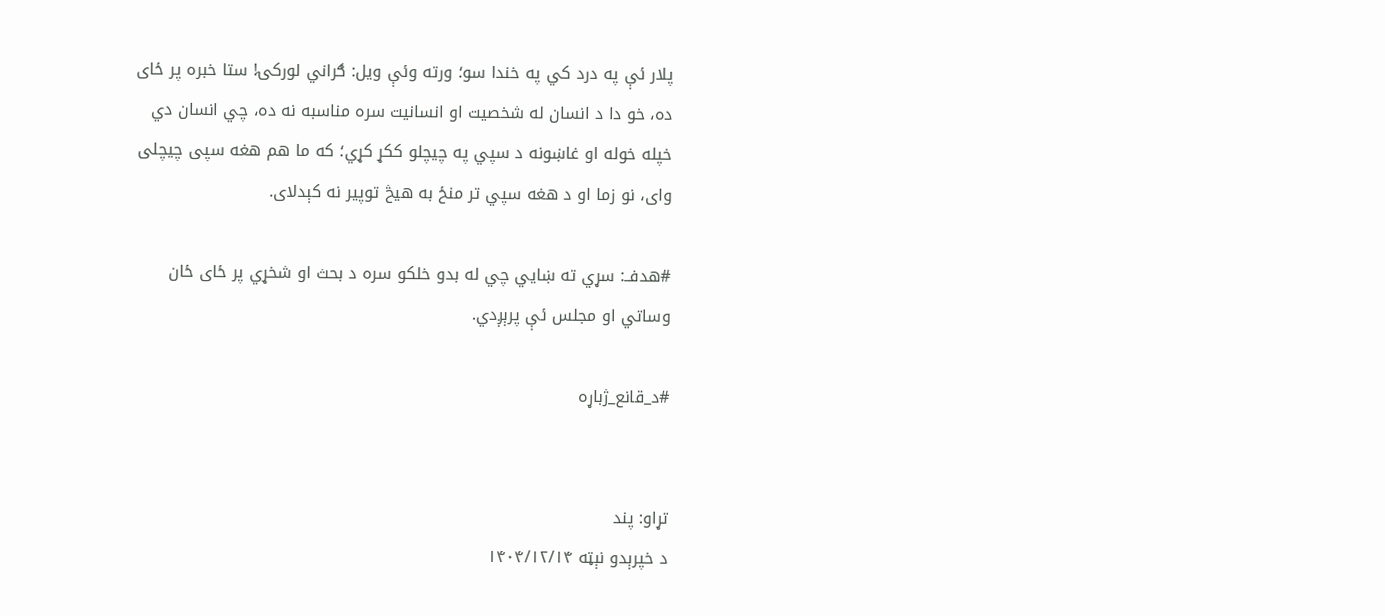پلار ئې په درد کي په خندا سو؛ ورته وئې ویل: ګراني لورکۍ! ستا خبره پر ځای ده، خو دا د انسان له شخصيت او انسانیت سره مناسبه نه ده، چي انسان دي خپله خوله او غاښونه د سپي په چیچلو ککړ کړي؛ که ما هم هغه سپی چیچلی وای، نو زما او د هغه سپي تر منځ به هيڅ توپیر نه کېدلای.

#هدفــ: سړي ته ښايي چي له بدو خلکو سره د بحث او شخړي پر ځای ځان وساتي او مجلس ئې پرېږدي.

#د_قانع_ژباړه


تړاو: پند
د خپرېدو نېټه ۱۴۰۴/۱۲/۱۴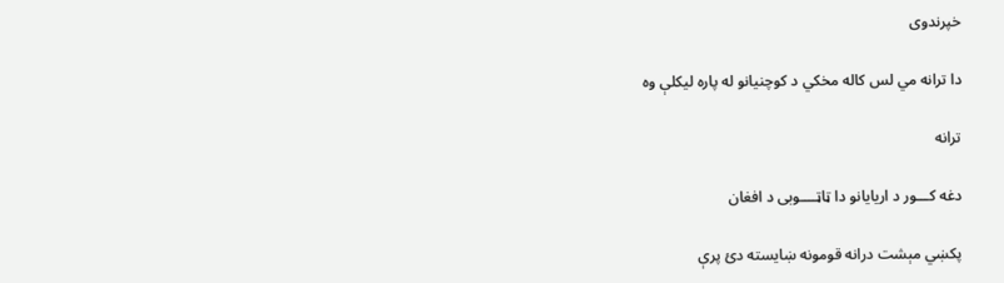خپرندوی

دا ترانه مي لس کاله مخکي د کوچنيانو له پاره ليکلې وه

ترانه

دغه کـــور د اریایانو دا ټاټــــوبی د افغان

پکښي مېشت درانه قومونه ښایسته دئ پرې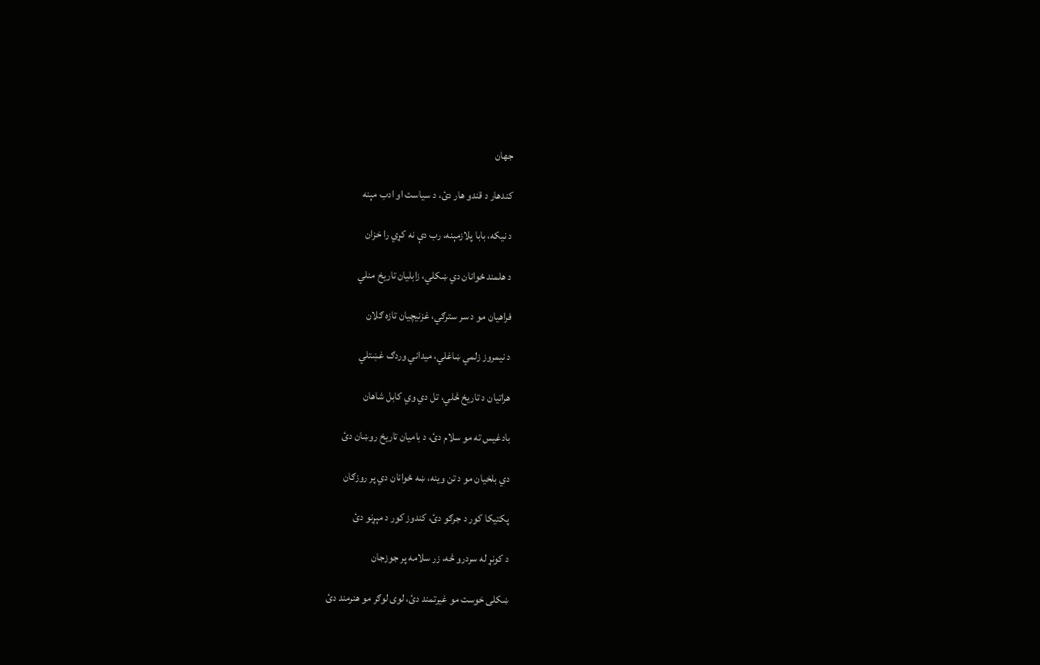جهان

کندهار د قندو هار دئ، د سياست او ادب مېنه

د نیکه، بابا پلازمېنه، رب دې نه کړي را خزان

د هلمند ځوانان دي ښکلي، زابليان تاريخ منلي

فراهیان مو د سر سترګي، غزنيچيان تازه ګلان

د نیمروز زلمي ښاغلي، میداني وردګ غښتلي

هراتيان د تاريخ څلي، تل دي وي کابل شاهان

بادغیس ته مو سلام دئ، د بامیان تاريخ روښان دئ

دي بلخيان مو د تن وینه، ښه ځوانان دي پر روزګان

پکتیکا کور د جرګو دئ، کندوز کور د مېړنو دئ

د کونړ له سردرو څه، زر سلامه پر جوزجان

ښکلی خوست مو غيرتمند دئ، لوی لوګر مو هنرمند دئ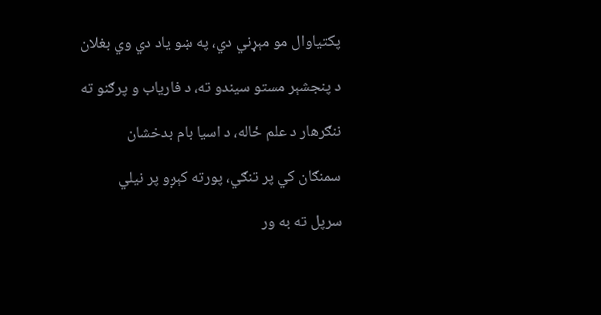پکتیاوال مو مېړني دي، په ښو یاد دي وي بغلان

د پنجشېر مستو سیندو ته، د فاریاب و پرګنو ته

ننګرهار د علم ځاله، د اسیا بام بدخشان

سمنګان کي پر تنګي، پورته کېږو پر نیلي

سرپل ته به ور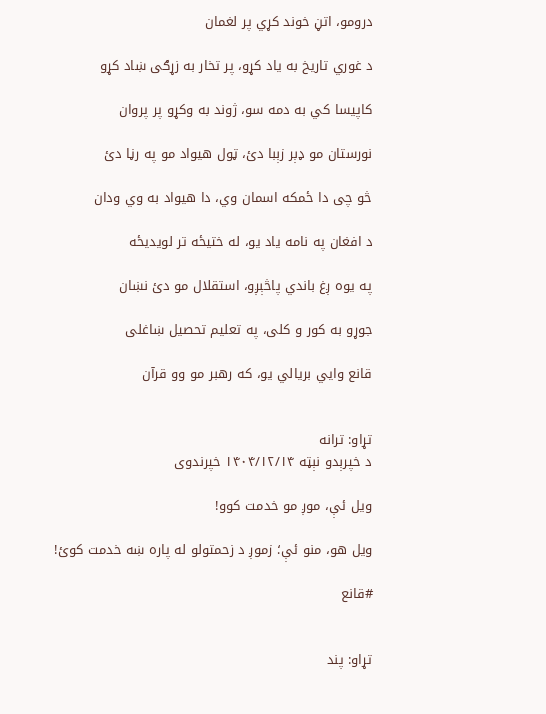درومو، اتڼ خوند کړي پر لغمان

د غوري تاریخ به یاد کړو، پر تخار به زړګی ښاد کړو

کاپیسا کي به دمه سو، ژوند به وکړو پر پروان

نورستان مو ډېر زېبا دئ، ټول هیواد مو په رڼا دئ

څو چی دا ځمکه اسمان وي، دا هیواد به وي ودان

د افغان په نامه ياد يو، له ختیځه تر لویدیځه

په یوه ږغ باندي پاڅېږو، استقلال مو دئ نښان

جوړو به کور و کلی، په تعلیم تحصیل ښاغلی

قانع وايي بريالي يو، که رهبر مو وو قرآن


تړاو: ترانه
د خپرېدو نېټه ۱۴۰۴/۱۲/۱۴ خپرندوی

ويل ئې، موږ مو خدمت کوو!

ويل هو، منو ئې؛ زموږ د زحمتولو له پاره ښه خدمت کوئ!

#قانع


تړاو: پند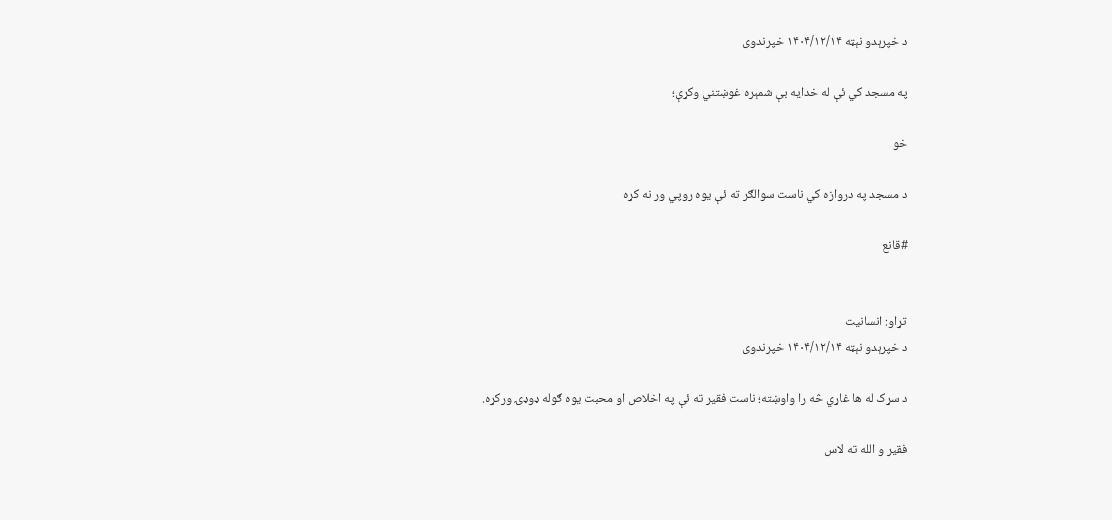د خپرېدو نېټه ۱۴۰۴/۱۲/۱۴ خپرندوی

په مسجد کي ئې له خدايه بې شمېره غوښتني وکړې؛

خو

د مسجد په دروازه کي ناست سوالګر ته ئې يوه روپي ور نه کړه

#قانع


تړاو: انسانیت
د خپرېدو نېټه ۱۴۰۴/۱۲/۱۴ خپرندوی

د سړک له ها غاړي څه را واوښته؛ ناست فقير ته ئې په اخلاص او محبت يوه ګوله ډوډۍ ورکړه.

فقير و الله ته لاس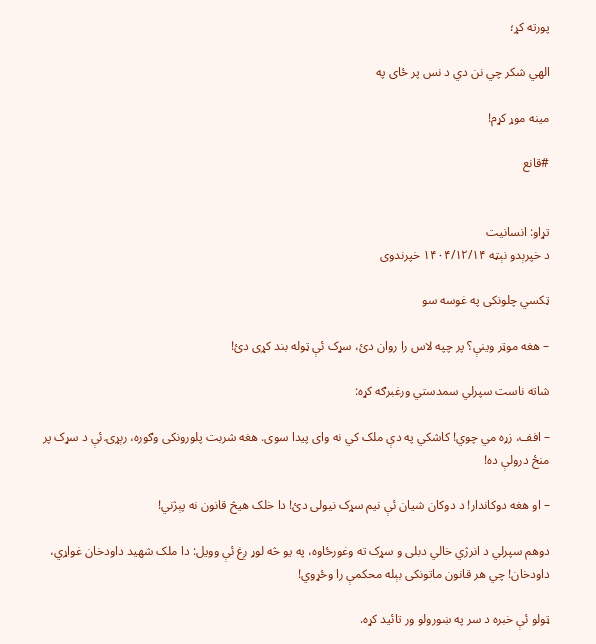پورته کړ؛

الهي شکر چي نن دي د نس پر ځای په

مينه موړ کړم!

#قانع


تړاو: انسانیت
د خپرېدو نېټه ۱۴۰۴/۱۲/۱۴ خپرندوی

ټکسي چلونکی په غوسه سو

– هغه موټر وينې؟ پر چپه لاس را روان دئ، سړک ئې ټوله بند کړی دئ!

شاته ناست سپرلي سمدستي ورغبرګه کړه:

– افف، زړه مي چوي! کاشکي په دې ملک کي نه وای پيدا سوی. هغه شربت پلورونکی وګوره، رېړۍ ئې د سړک پر منځ درولې ده!

– او هغه دوکاندار! د دوکان شيان ئې نيم سړک نيولی دئ! دا خلک هيڅ قانون نه پېژني!

دوهم سپرلي د انرژي خالي دبلی و سړک ته وغورځاوه، په يو څه لوړ ږغ ئې وويل: دا ملک شهيد داودخان غواړي، داودخان! چي هر قانون ماتونکی بېله محکمې را وځړوي!

ټولو ئې خبره د سر په ښورولو ور تائيد کړه.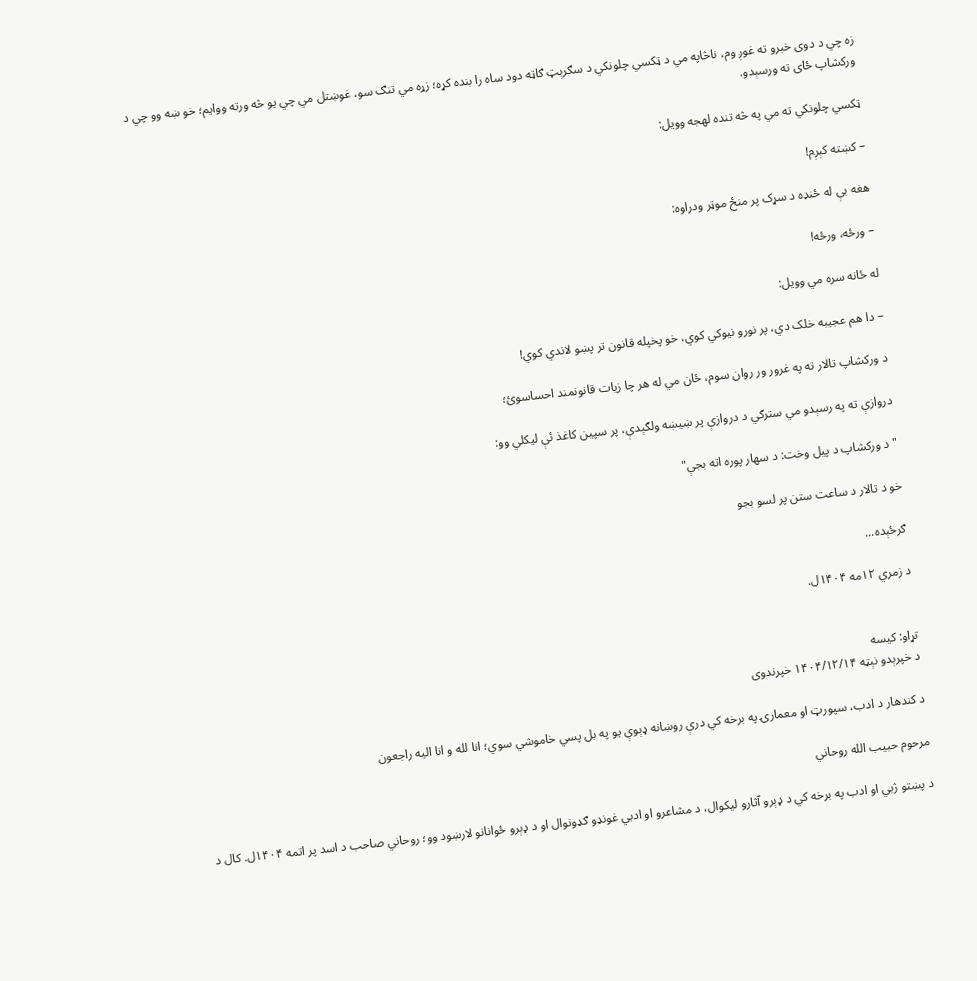زه چي د دوی خبرو ته غوږ وم، ناڅاپه مي د ټکسي چلونکي د سګرېټ ګاټه دود ساه را بنده کړه؛ زړه مي تنګ سو، غوښتل مي چي يو څه ورته ووايم؛ خو ښه وو چي د ورکشاپ ځای ته ورسېدو.

ټکسي چلونکي ته مي په څه تنده لهجه وويل:

– کښته کېږم!

هغه بې له ځنډه د سړک پر منځ موټر ودراوه:

– ورځه، ورځه!

له ځانه سره مي وويل:

– دا هم عجيبه خلک دي، پر نورو نيوکي کوي، خو پخپله قانون تر پښو لاندي کوي!

د ورکشاپ تالار ته په غرور ور روان سوم، ځان مي له هر چا زيات قانونمند احساسوئ؛

دروازې ته په رسېدو مي سترګي د دروازې پر ښيښه ولګېدې، پر سپين کاغذ ئې ليکلي وو:

"د ورکشاپ د پيل وخت: د سهار پوره اته بجې"

خو د تالار د ساعت ستن پر لسو بجو

ګرځېده...

د زمري ۱۲مه ۱۴۰۴ل.


تړاو: کیسه
د خپرېدو نېټه ۱۴۰۴/۱۲/۱۴ خپرندوی

د کندهار د ادب، سپورټ او معمارۍ په برخه کي درې روښانه ډېوې يو په بل پسي خاموشي سوي؛ انا لله و انا اليه راجعون

مرحوم حبيب الله روحاني

د پښتو ژبي او ادب په برخه کي د ډېرو آثارو ليکوال، د مشاعرو او ادبي غونډو ګډونوال او د ډېرو ځوانانو لارښود وو؛ روحاني صاحب د اسد پر اتمه ۱۴۰۴ل. کال د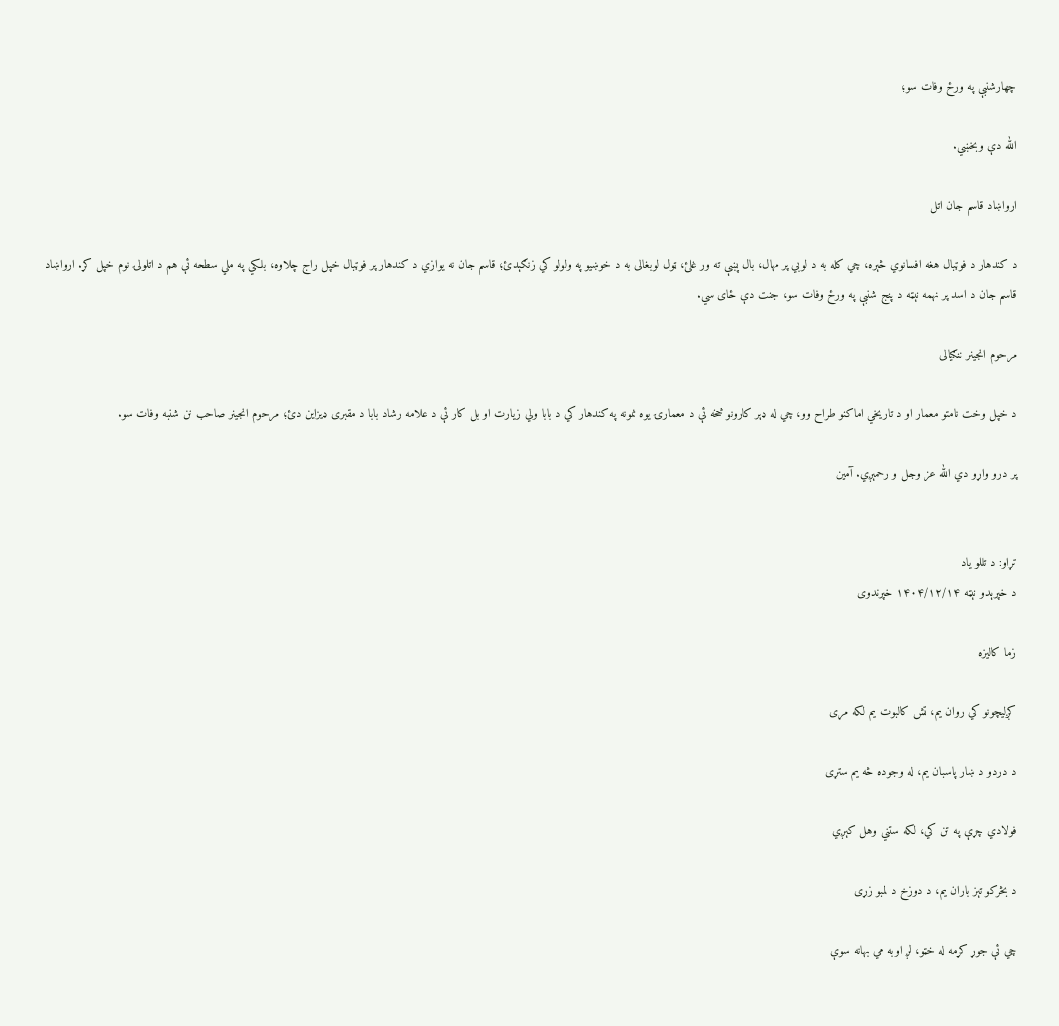چهارشنبې په ورځ وفات سو؛

الله دې وبخښي.

ارواښاد قاسم جان اتل

د کندهار د فوټبال هغه افسانوي څېره، چي کله به د لوبي پر مهال، بال پښې ته ور غلئ، ټول لوبغالی به د خوښيو په ولولو کي زنګېدئ؛ قاسم جان نه يوازي د کندهار پر فوټبال خپل راج چلاوه، بلکي په ملي سطحه ئې هم د اتلولۍ نوم خپل کړ. ارواښاد قاسم جان د اسد پر نهمه نېټه د پنج شنبې په ورځ وفات سو، جنت دې ځای سي.

مرحوم انجينر ننګيالی

د خپل وخت نامتو معمار او د تاريخي اماکنو طراح وو، چي له ډېر کارونو څخه ئې د معمارۍ يوه نمونه په کندهار کي د بابا ولي زيارت او بل کار ئې د علامه رشاد بابا د مقبری ډیزاین دئ؛ مرحوم انجينر صاحب نن شنبه وفات سو.

پر درو واړو دي الله عز وجل و رحمېږي. آمين


تړاو: د تللو یاد
د خپرېدو نېټه ۱۴۰۴/۱۲/۱۴ خپرندوی

زما کاليزه

کږليچونو کي روان يم، تش کالبوت يم لکه مړی

د دردو د ښار پاسبان يم، له وجوده څه يم ستړی

فولادي چړې په تن کي، لکه ستني وهل کېږي

د بڅرکو تېز باران يم، د دوزخ د لمبو زړی

چي ئې جوړ کړمه له خټو، لږ اوبه مي بهانه سوې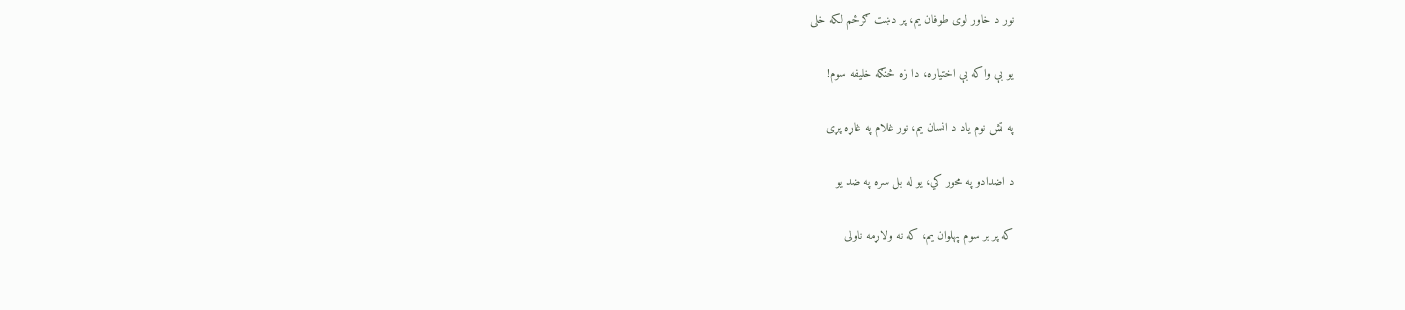نور د خاور لوی طوفان يم، پر دښت ګرځم لکه خلی

يو بې واکه بې اختياره، دا زه څنګه خلیفه سوم!

په تش نوم ياد د انسان يم، نور غلام په غاړه پړی

د اضدادو په محور کي، يو له بل سره په ضد يو

که پر بر سوم پهلوان يم، که نه ولاړمه ناولی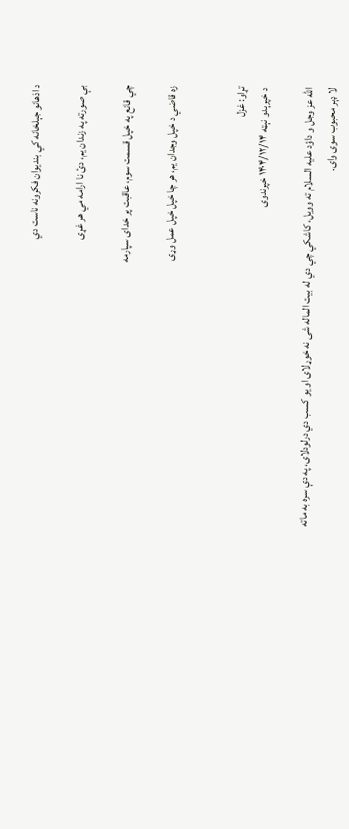د اذهانو جېلخانه کي بنديوان فکرونه ناست دي

بې صورته په زندان يم، دئ نا ارامه مي هر غړی

چي قانع په خپل قسمت سوم، عاقبت پر خدای سپارمه

زه قاضي د خپل وجدان يم، هر چا خپل خپل عمل وړی


تړاو: غزل
د خپرېدو نېټه ۱۴۰۴/۱۲/۱۴ خپرندوی

الله عز وجل و داؤد عليه السلام ته وويل، کاشکي چي دي له بيت الماله شی نه خوړلای او يو کسب دي درلودلای، په دې سره به ماته لا ډېر محبوب سوی وای.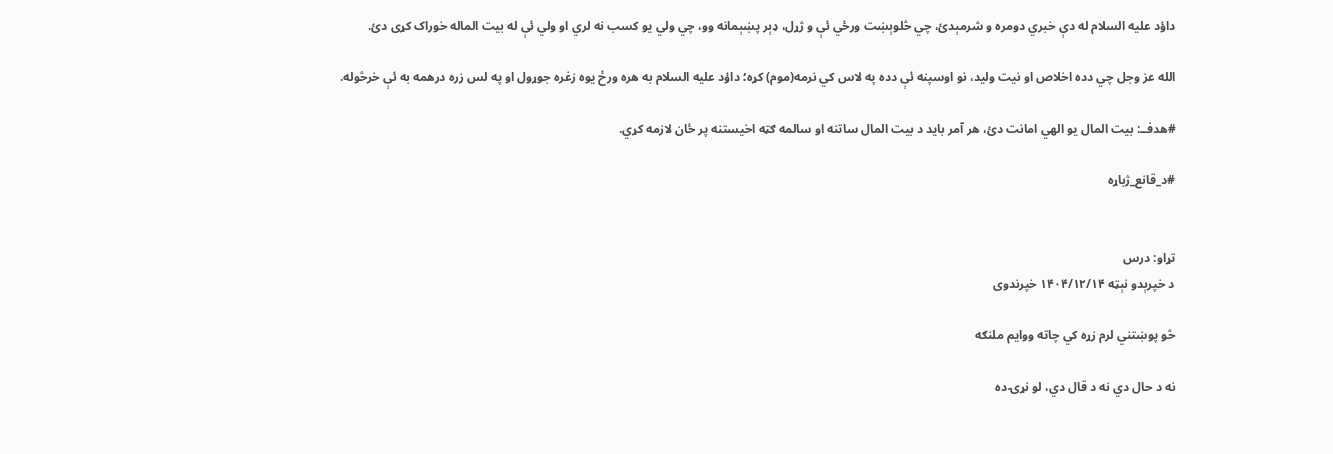داؤد عليه السلام له دې خبري دومره و شرمېدئ، چي څلوېښت ورځي ئې و ژړل، ډېر پښېمانه وو، چي ولي يو کسب نه لري او ولي ئې له بيت الماله خوراک کړی دئ.

الله عز وجل چي دده اخلاص او نيت وليد، نو اوسپنه ئې دده په لاس کي نرمه(موم) کړه؛ داؤد عليه السلام به هره ورځ يوه زغره جوړول او په لس زره درهمه به ئې خرڅوله.

#هدفــ: بيت المال يو الهي امانت دئ، هر آمر بايد د بيت المال ساتنه او سالمه ګټه اخيستنه پر ځان لازمه کړي.

#د_قانع_ژباړه


تړاو: درس
د خپرېدو نېټه ۱۴۰۴/۱۲/۱۴ خپرندوی

څو پوښتني لرم زړه کي چاته ووايم ملنګه

نه د حال دي نه د قال دي، لو نړۍ ده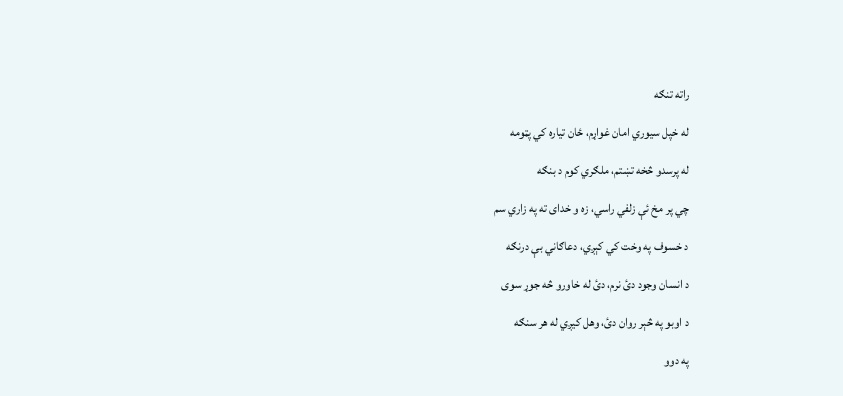راته تنګه

له خپل سيوري امان غواړم، ځان تياره کي پټومه

له پرسدو څخه تښتم، ملګري کوم د بنګه

چي پر مخ ئې زلفي راسي، زه و خدای ته په زاري سم

د خسوف په وخت کي کېږي، دعاګاني بې درنګه

د انسان وجود دئ نرم، دئ له خاورو څه جوړ سوی

د اوبو په څېر روان دئ، وهل کیږي له هر سنګه

په دوو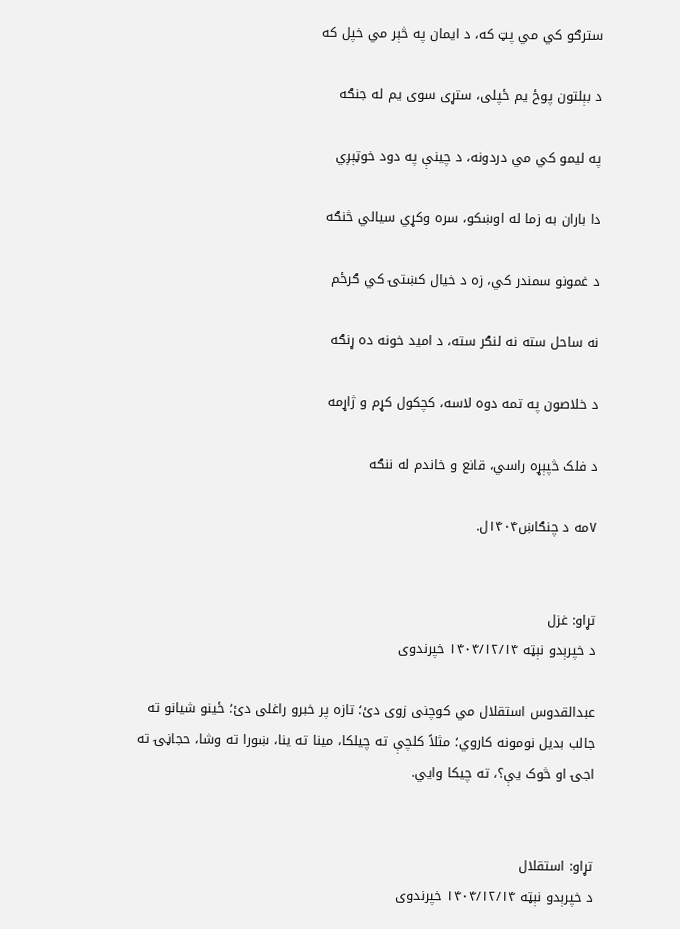سترګو کي مي پټ که، د ايمان په څېر مي خپل که

د بېلتون پوځ يم ځپلی، ستړی سوی يم له جنګه

په ليمو کي مي دردونه، د چينې په دود خوټېږي

دا باران به زما له اوښکو، سره وکړي سيالي څنګه

د غمونو سمندر کي، زه د خيال کښتۍ کي ګرځم

نه ساحل سته نه لنګر سته، د اميد خونه ده ړنګه

د خلاصون په تمه دوه لاسه، کچکول کړم و ژاړمه

د فلک څپېړه راسي، قانع و خاندم له ننګه

۷مه د چنګاښ۱۴۰۴ل.


تړاو: غزل
د خپرېدو نېټه ۱۴۰۴/۱۲/۱۴ خپرندوی

عبدالقدوس استقلال مي کوچنی زوی دئ؛ تازه پر خبرو راغلی دئ؛ ځينو شيانو ته جالب بديل نومونه کاروي؛ مثلاً کلچې ته چيلکا، مينا ته ينا، ښورا ته وشا، حجاڼۍ ته اجۍ او څوک يې؟، ته چيکا وايي.


تړاو: استقلال
د خپرېدو نېټه ۱۴۰۴/۱۲/۱۴ خپرندوی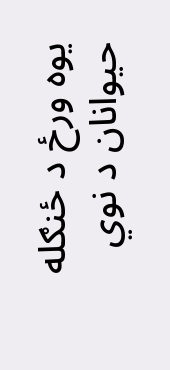یوه ورځ‌ د ځنګله حیوانان د نوي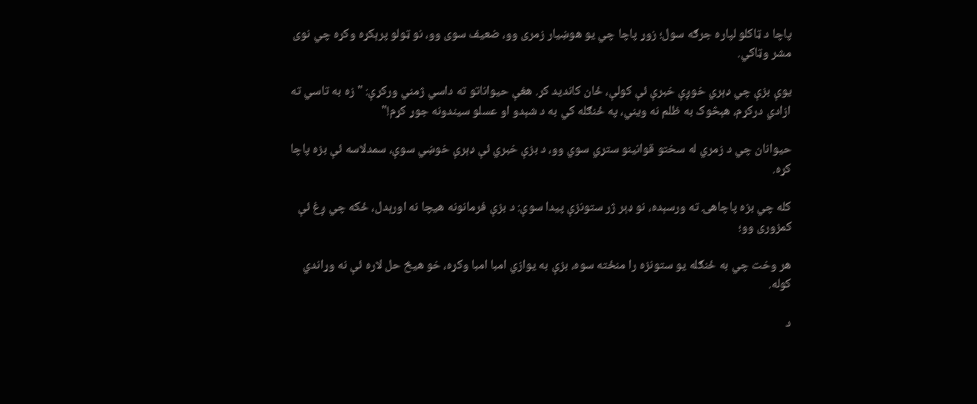پاچا د ټاکلو لپاره جرګه سول؛ زوړ پاچا چي یو هوښیار زمری وو، ضعیف سوی وو، نو ټولو پرېکړه وکړه چي نوی مشر وټاکي.

یوې بزې چي ډېري خوږې خبرې ئې کولې، ځان کاندید کړ. هغې حیواناتو ته داسي ژمني ورکړې: "زه به تاسي ته ازادي درکړم، هېڅوک به ظلم نه ویني، په ځنګله کي به د شېدو او عسلو سیندونه جوړ کړم!"

حیوانان چي د زمري له سختو قوانینو ستړي سوي وو، د بزې خبري ئې ډېرې خوښي سوې، سمدلاسه ئې بزه پاچا کړه.

کله چي بزه پاچاهۍ ته ورسېده، نو ډېر ژر ستونزې پیدا سوې: د بزې فرمانونه هيچا نه اورېدل، ځکه چي ږغ ئې کمزوری وو؛

هر وخت چي به ځنګله يو ستونزه را منځته سوه، بزې به يوازي امبا امبا وکړه، خو هيڅ حل لاره ئې نه وړاندي کوله.

د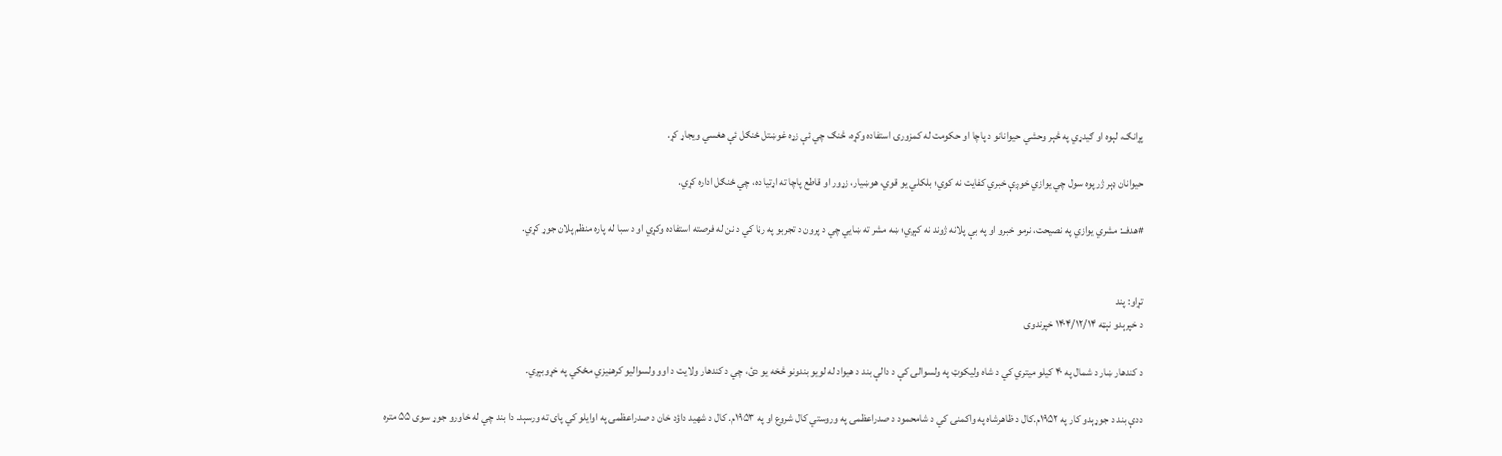پړانګ، لېوه او ګيدړي په څېر وحشي حیوانانو د پاچا او حکومت له کمزورۍ استفاده وکړه، څنګ چي ئې زړه غوښتل ځنګل ئې هغسي ویجاړ کړ.

حیوانان ډېر ژر پوه سول چي یوازي خوږې خبري کفایت نه کوي؛ بلکلي یو قوي، هوښیار، زړور او قاطع پاچا ته اړتيا ده، چي ځنګل اداره کړي.

#هدفــ: مشري یوازي په نصيحت، نرمو خبرو او په بې پلانه ژوند نه کېږي؛ ښه مشر ته ښايي چي د پرون د تجربو په رڼا کي د نن له فرصته استفاده وکړي او د سبا له پاره منظم پلان جوړ کړي.


تړاو: پند
د خپرېدو نېټه ۱۴۰۴/۱۲/۱۴ خپرندوی

د کندهار ښار د شمال په ۴۰ کیلو میتري کي د شاه وليکوټ په ولسوالۍ کې د دالې بند د هيواد له لويو بندونو څخه يو دئ، چي د کندهار ولایت د اوو ولسوالیو کرهڼيزي مځکي په خړوبېږي.

ددې بند د جوړېدو کار په ۱۹۵۲م.کال د ظاهرشاه په واکمنۍ کي د شامحمود د صدراعظمۍ په وروستي کال شروع او په ۱۹۵۳م. کال د شهيد داؤد خان د صدراعظمۍ په اوايلو کي پای ته ورسېد. دا بند چي له خاورو جوړ سوی ۵۵ متره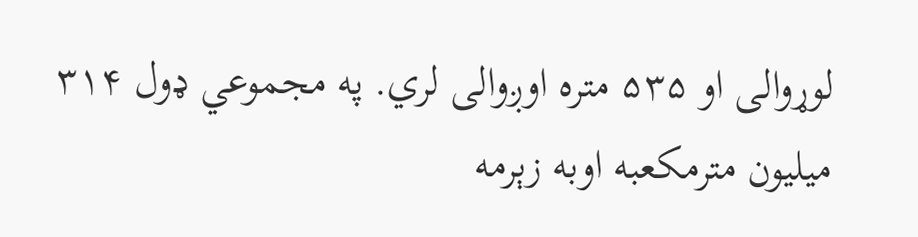لوړوالی او ۵۳۵ متره اوږوالی لري. په مجموعي ډول ۳۱۴ میلیون مترمکعبه اوبه زېرمه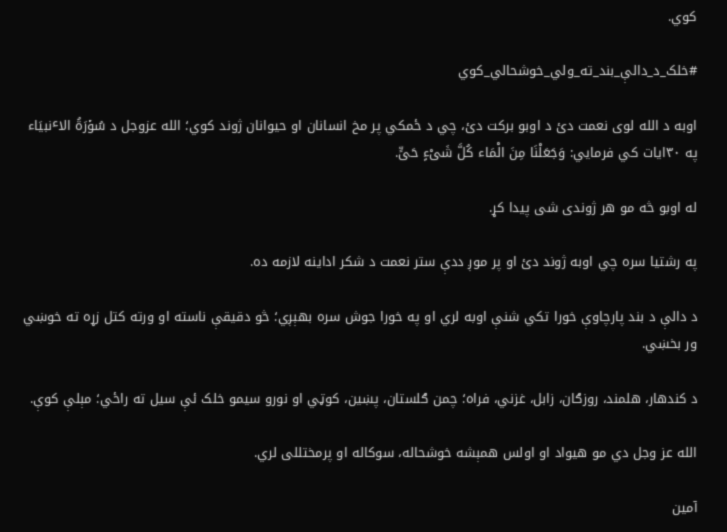کوي.

#خلک_د_دالې_بند_ته_ولي_خوشحالي_کوي

اوبه د الله لوی نعمت دئ د اوبو برکت دئ، چي د ځمکي پر مخ انسانان او حيوانان ژوند کوي؛ الله عزوجل د سُوۡرَةُ الاٴنبیَاء په ۳۰ايات کي فرمايي: وَجَعَلْنَا مِنَ الْمَاء کُلَّ شَیْءٍ حَیٍّ.

له اوبو څه مو هر ژوندى شى پيدا کړ.

په رشتيا سره چي اوبه ژوند دئ او پر موږ ددې ستر نعمت د شکر اداينه لازمه ده.

د دالې د بند پارچاوې خورا تکي شنې اوبه لري او په خورا جوش سره بهېږي؛ څو دقيقې ناسته او ورته کتل زړه ته خوښي ور بخښي.

د کندهار، هلمند، روزګان، زابل، غزني، فراه؛ چمن ګلستان، پښين، کوټي او نورو سيمو خلک ئې سيل ته راځي؛ مېلې کوې.

الله عز وجل دي مو هيواد او اولس همېشه خوشحاله، سوکاله او پرمختللی لري.

آمين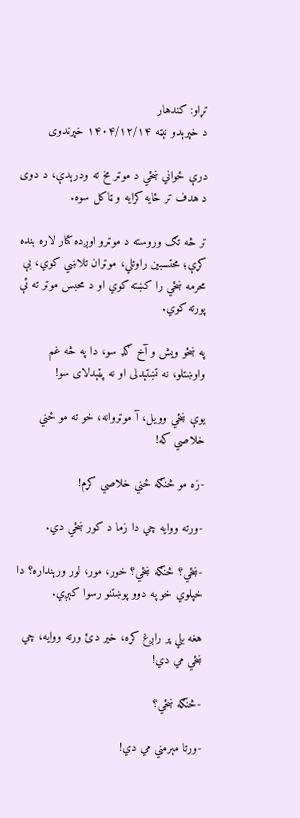تړاو: کندهار
د خپرېدو نېټه ۱۴۰۴/۱۲/۱۴ خپرندوی

درې ځواني ښځي د موټر مخ ته ودرېدې، د‌ دوی د هدف تر ځايه کرايه و ټاکل سوه.

تر څه تګ وروسته د موټرو اوږده کتار لاره بنده کړې؛ محتسبين راوتلي، موټران تلاښي کوي، بې محرمه ښځي را کښته کوي او د محبس موټر ته ئې پورته کوي.

په ښځو ويش و آخ ګډ سو، دا په څه غم واوښتلو، نه تښتېدلی او نه پټېدلای سو!

يوې ښځي وويل، آ موټروانه، خو ته مو ځني خلاصي که!

-زه مو څنګه ځني خلاصي کړم!

-ورته ووايه چي دا زما د کور ښځي دي.

-ښځي؟ څنګه ښځي؟ خور، مور، لور ورېنداره؟ دا خپلوي خو په دوو پوښتنو رسوا کېږي.

هغه بلي پر راږغ کړه، خير دئ ورته ووايه، چي ښځي مي دي!

-څنګه ښځي؟

-ورتا مېرمني مي دي!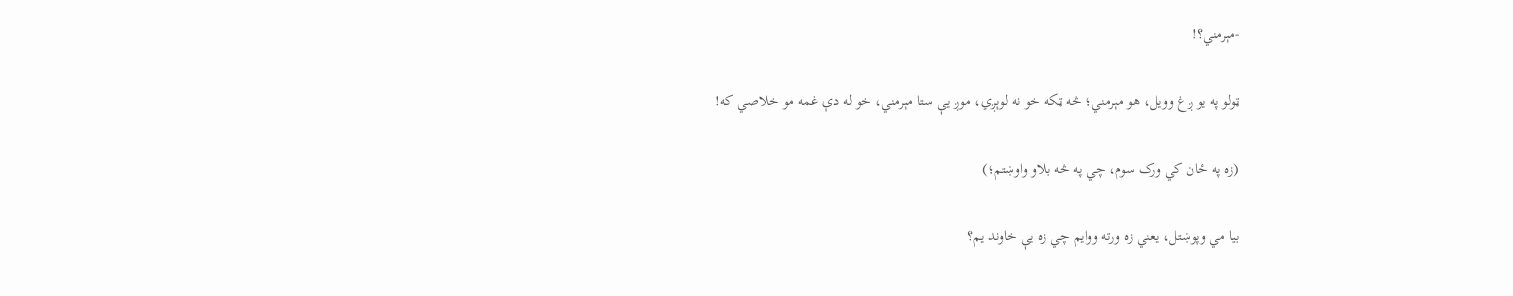-مېرمني؟!

ټولو په يو ږغ وويل، هو مېرمني؛ څه ټکه خو نه لوېږي، موږ يې ستا مېرمني، خو له دې غمه مو خلاصي که!

(زه په ځان کي ورک سوم، چي په څه بلاو واوښتم؛)

بيا مي وپوښتل، يعني زه ورته ووايم چي زه يې خاوند يم؟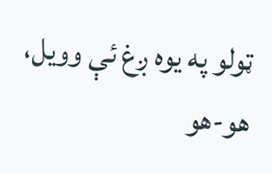ټولو په يوه ږغ ئې وويل، هو-هو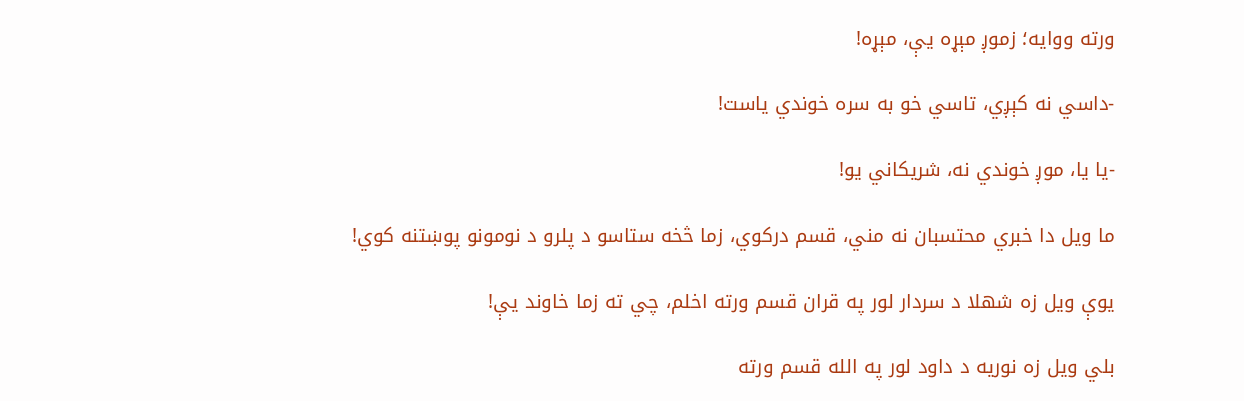ورته ووايه؛ زموږ مېړه يې، مېړه!

-داسي نه کېږي، تاسي خو به سره خوندي ياست!

-يا يا، موږ خوندي نه، شريکاني يو!

ما ويل دا خبري محتسبان نه مني، قسم درکوي، زما څخه ستاسو د پلرو د نومونو پوښتنه کوي!

يوې ويل زه شهلا د سردار لور په قران قسم ورته اخلم، چي ته زما خاوند يې!

بلي ويل زه نوريه د داود لور په الله قسم ورته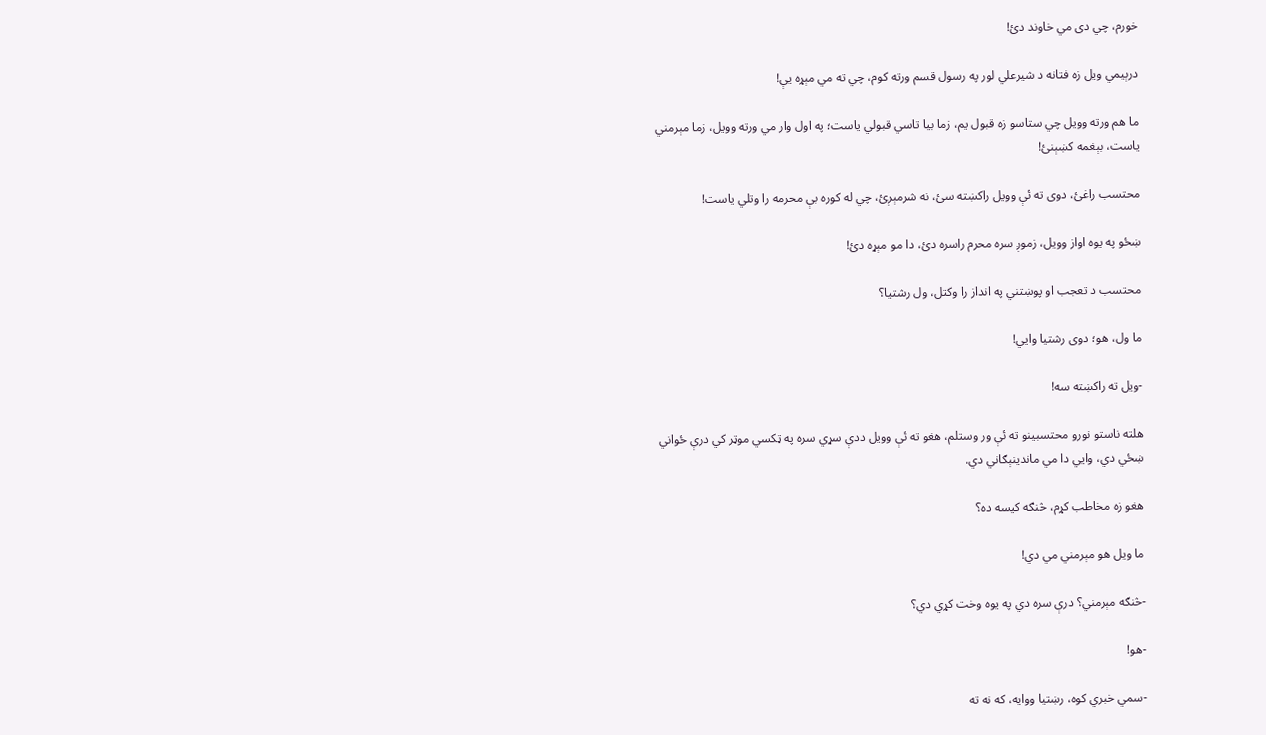خورم، چي دی مي خاوند دئ!

درېيمي ويل زه فتانه د شيرعلي لور په رسول قسم ورته کوم، چي ته مي مېړه يې!

ما هم ورته وويل چي ستاسو زه قبول يم، زما بيا تاسي قبولي ياست؛ په اول وار مي ورته وويل، زما مېرمني ياست، بېغمه کښېنئ!

محتسب راغئ، دوی ته ئې وويل راکښته سئ، نه شرمېږئ، چي له کوره بې محرمه را وتلي ياست!

ښځو په يوه اواز وويل، زموږ سره محرم راسره دئ، دا مو مېړه دئ!

محتسب د تعجب او پوښتني په انداز را وکتل، ول رشتيا؟

ما ول، هو؛ دوی رشتيا وايي!

-ويل ته راکښته سه!

هلته ناستو نورو محتسبينو ته ئې ور وستلم، هغو ته ئې وويل ددې سړي سره په ټکسي موټر کي درې ځواني ښځي دي، وايي دا مي ماندينېګاني دي.

هغو زه مخاطب کړم، څنګه کيسه ده؟

ما ويل هو مېرمني مي دي!

-څنګه مېرمني؟ درې سره دي په يوه وخت کړي دي؟

-هو!

-سمي خبري کوه، رښتيا ووايه، که نه ته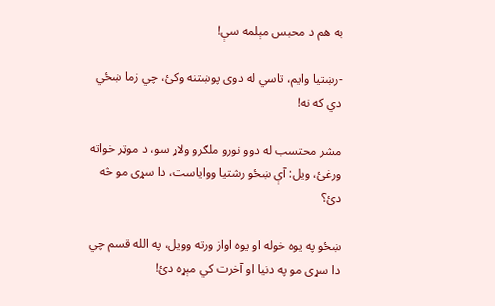به هم د محبس مېلمه سې!

-رښتيا وايم، تاسي له دوی پوښتنه وکئ، چي زما ښځي دي که نه!

مشر محتسب له دوو نورو ملګرو ولاړ سو، د موټر خواته ورغئ، ويل: آې ښځو رشتيا وواياست، دا سړی مو څه دئ؟

ښځو په يوه خوله او يوه اواز ورته وويل، په الله قسم چي دا سړی مو په دنيا او آخرت کي مېړه دئ!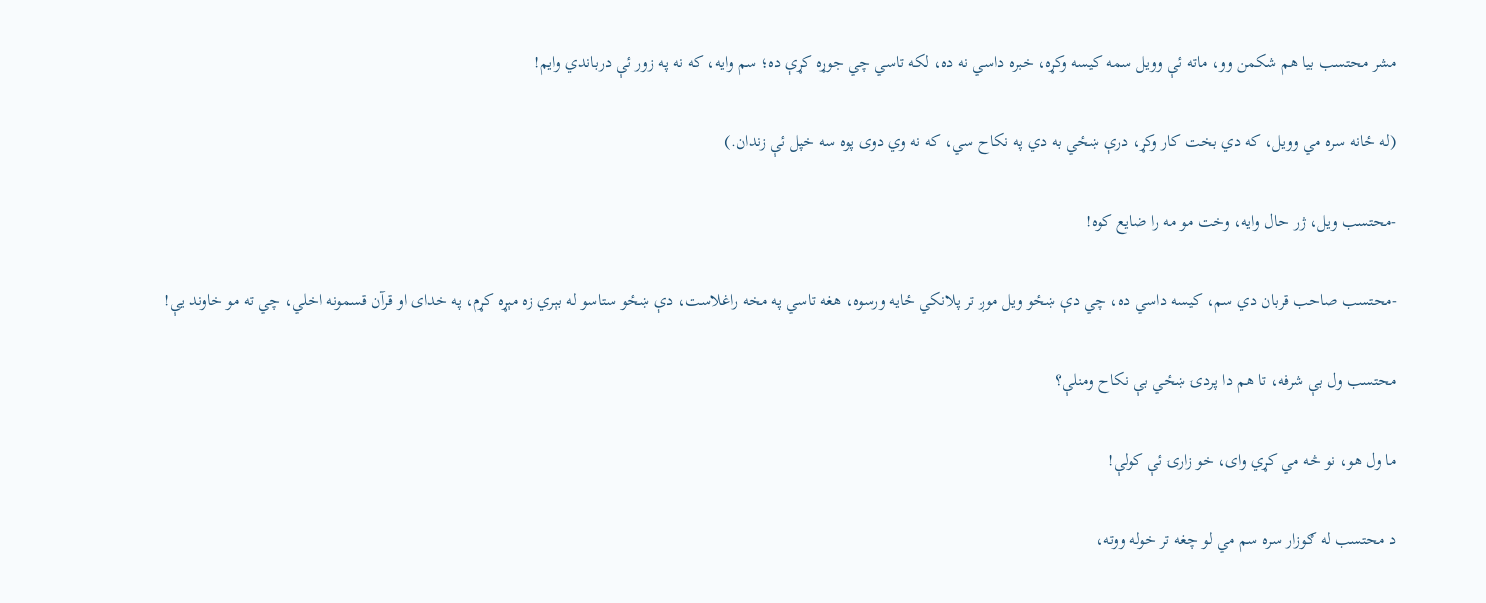مشر محتسب بيا هم شکمن وو، ماته ئې وويل سمه کيسه وکړه، خبره داسي نه ده، لکه تاسي چي جوړه کړې ده؛ سم وايه، که نه په زور ئې درباندي وايم!

(له ځانه سره مي وويل، که دي بخت کار وکړ، درې ښځي به دي په نکاح سي، که نه وي دوی پوه سه خپل ئې زندان.)

-محتسب ويل، ژر حال وايه، وخت مو مه را ضايع کوه!

-محتسب صاحب قربان دي سم، کيسه داسي ده، چي دې ښځو ويل موږ تر پلانکي ځايه ورسوه، هغه تاسي په مخه راغلاست، دې ښځو ستاسو له بېري زه مېړه کړم، په خدای او قرآن قسمونه اخلي، چي ته مو خاوند يې!

محتسب ول بې شرفه، تا هم دا پردۍ ښځي بې نکاح ومنلې؟

ما ول هو، نو څه مي کړي وای، خو زارۍ ئې کولې!

د محتسب له ګوزار سره سم مي لو چغه تر خوله ووته،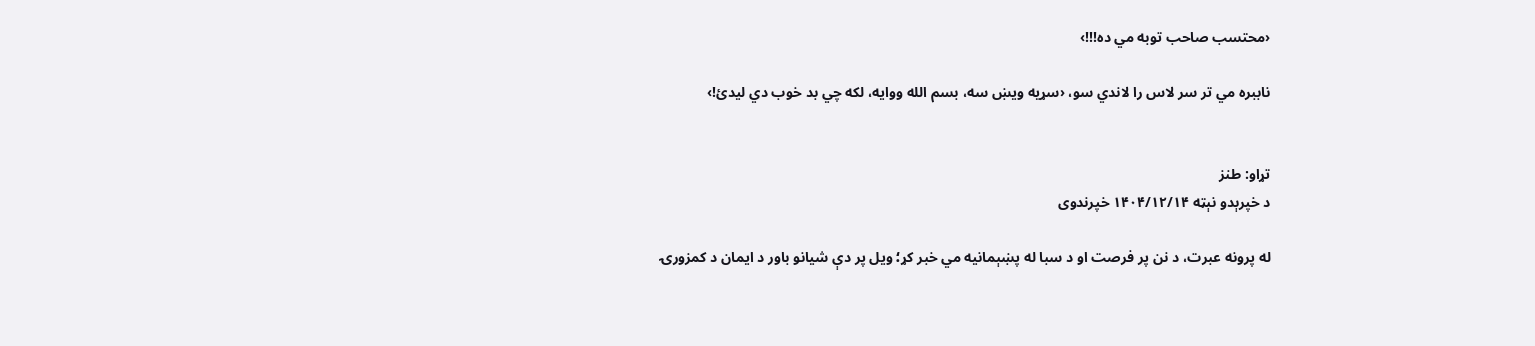‹محتسب صاحب توبه مي ده!!!›

ناببره مي تر سر لاس را لاندي سو، ‹سړيه ويښ سه، بسم الله ووايه، لکه چي بد خوب دي ليدئ!›


تړاو: طنز
د خپرېدو نېټه ۱۴۰۴/۱۲/۱۴ خپرندوی

له پرونه عبرت، د نن پر فرصت او د سبا له پښېمانيه مي خبر کړ؛ ويل پر دې شيانو باور د ايمان د کمزورۍ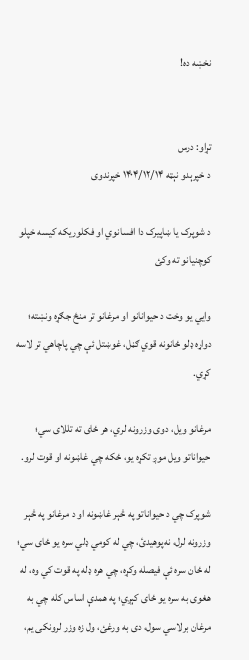نخښه ده!


تړاو: درس
د خپرېدو نېټه ۱۴۰۴/۱۲/۱۴ خپرندوی

د شوپرک يا ښاپيرک دا افسانوي او فکلوريکه کیسه خپلو کوچنيانو ته وکئ

وايي یو وخت د حیوانانو او مرغانو تر منځ جګړه ونښته؛ دواړه ډلو ځانونه قوي ګڼل، غوښتل ئې چي پاچاهي تر لاسه کړي.

مرغانو ويل، دوی وزرونه لري، هر ځای ته تللای سي؛ حيواناتو ويل موږ تکړه يو، ځکه چي غاښونه او قوت لرو.

شوپرک چي د حيواناتو په څېر غاښونه او د مرغانو په څېر وزرونه لرل، نه‌پوهيدئ، چي له کومي ډلي سره يو ځای سي؛ له ځان سره ئې فيصله وکړه، چي هره ډله په قوت کي وه، له هغوی به سره يو ځای کېږي؛ په همدې اساس کله چي به مرغان برلاسي سول، دی به ورغئ، ول زه وزر لرونکی يم،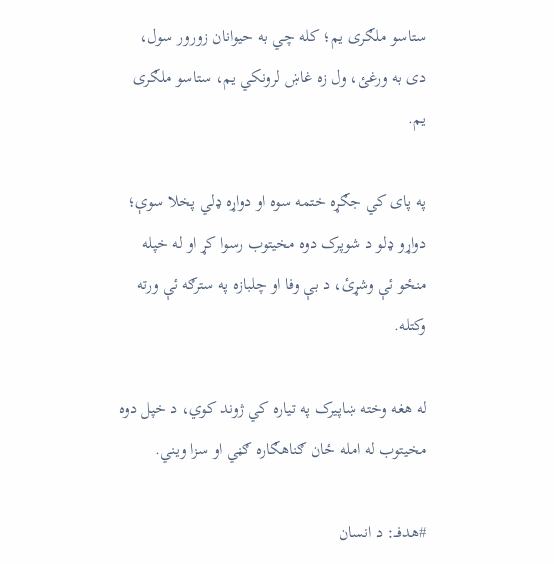ستاسو ملګری يم؛ کله چي به حيوانان زورور سول، دی به ورغئ، ول زه غاښ لرونکي يم، ستاسو ملګری يم.

په پای کي جګړه ختمه سوه او دواړه ډلي پخلا سوې؛ دواړو ډلو د شوپرک دوه مخيتوب رسوا کړ او له خپله منځو ئې وشړئ، د بې وفا او چلبازه په سترګه ئې ورته وکتله.

له هغه وخته ښاپيرک په تياره کي ژوند کوي، د خپل دوه مخيتوب له امله ځان ګناهګاره ګڼي او سزا ويني.

#هدفــ: د انسان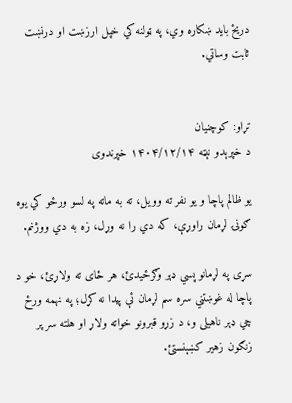دریځ بايد ښکاره وي، په ټولنه کي خپل ارزښت او درنښت ثابت وساتي.


تړاو: کوچنیان
د خپرېدو نېټه ۱۴۰۴/۱۲/۱۴ خپرندوی

يو ظالم پاچا و يو نفر ته وویل، ته به ماته په لسو ورځو کي يوه‌ ګونۍ لړمان راوړې، که دي را نه وړل، زه به دي ووژنم.

سړی په لړمانو پسي ډېر وګرځيدئ، هر ځای ته ولاړئ، خو د پاچا له غوښتني سره سم لړمان ئې پيدا نه کړل؛ په نهمه ورځ چي ډېر ناهيلی و، د زړو قبرونو خواته ولاړ او هلته سر پر زنګون زهير کښېنستئ.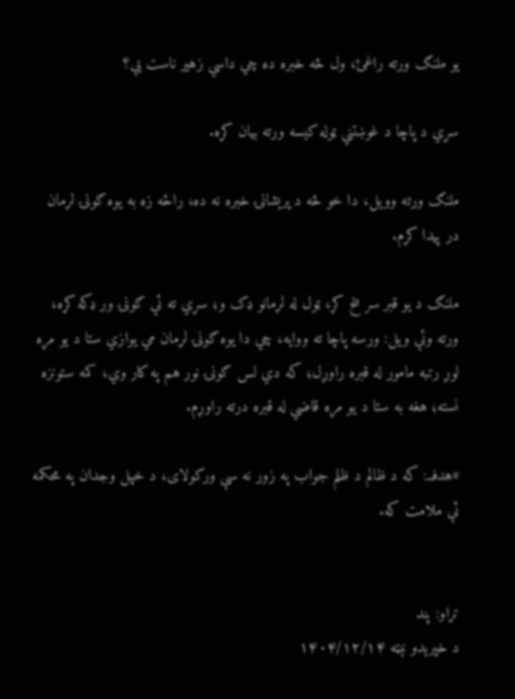يو ملنګ ورته راغئ، ول څه خبره ده چي داسي زهير ناست يې؟

سړي د پاچا د غوښتني ټوله کيسه ورته بيان کړه.

ملنګ ورته وويل، دا خو څه د پرېشانۍ خبره نه ده، راځه زه به يوه ګونۍ لړمان در پيدا کړم.

ملنګ د يو قبر سر لڅ کړ، ټول له لړمانو ډک و؛ سړي ته ئې ګونۍ ور ډکه کړه، ورته وئې ویل: ورسه پاچا ته ووايه، چي دا يوه ګونۍ لړمان مي يوازي ستا د يو مړه لوړ رتبه مامور له قبره راوړل؛ که دي لس ګونۍ نور هم په کار وي، کمه ستونزه نسته؛ هغه به ستا د يو‌ مړه قاضي له قبره درته راوړم.

#هدفــ: که د ظالم د ظلم جواب په زور نه سې ورکولای، د خپل وجدان په محکمه ئې ملامت که.


تړاو: پند
د خپرېدو نېټه ۱۴۰۴/۱۲/۱۴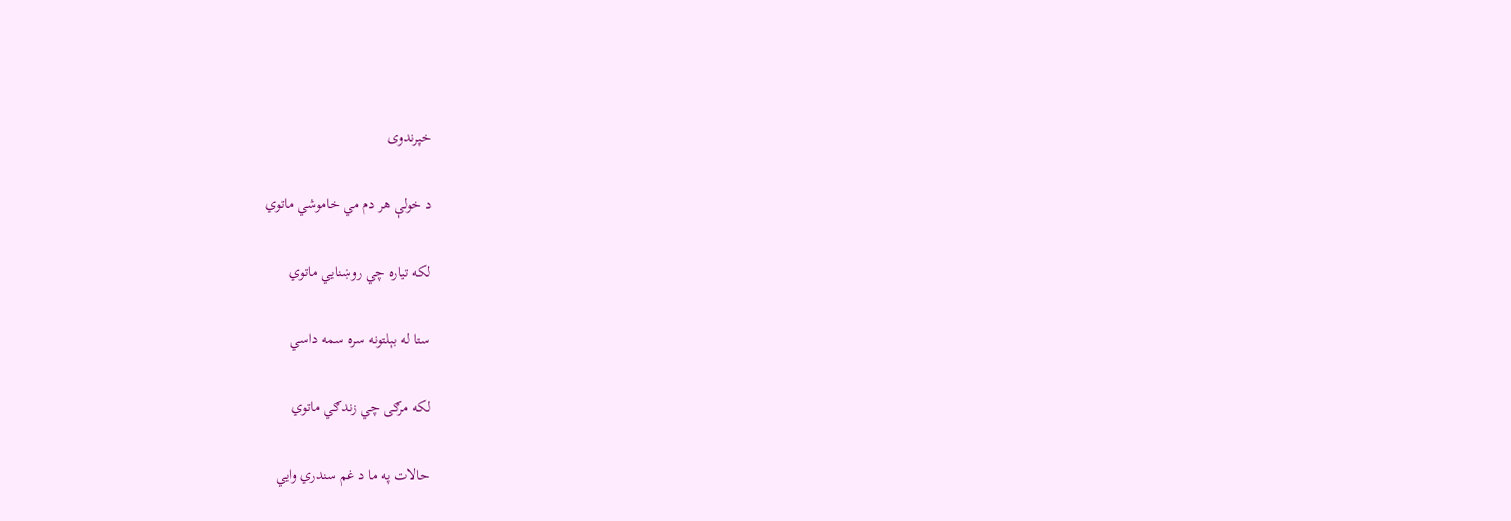خپرندوی

د خولې هر دم مي خاموشي ماتوي

لکه تياره چي روښنايي ماتوي

ستا له بېلتونه سره سمه داسي

لکه مرګی چي زندګي ماتوي

حالات په ما د غم سندري وايي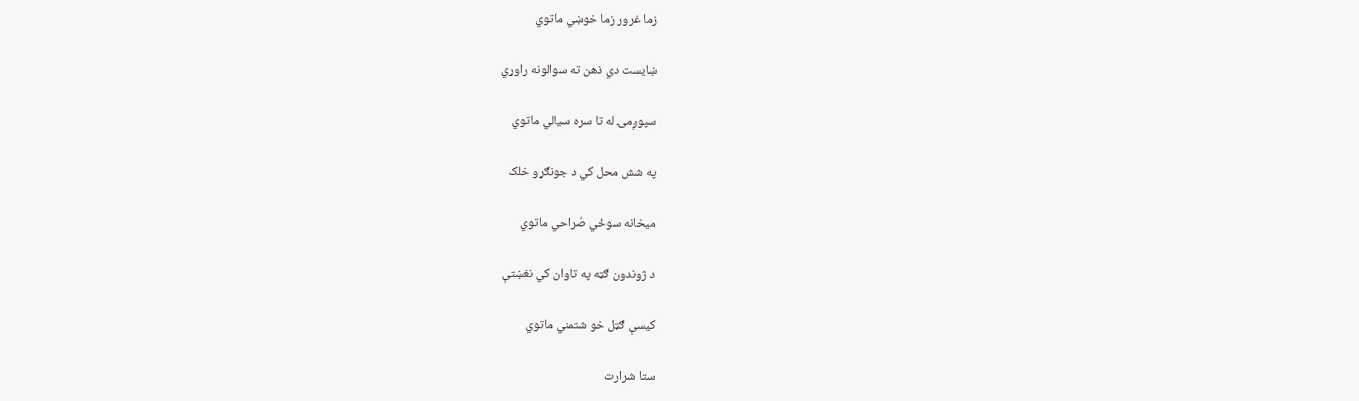زما غرور زما خوښي ماتوي

ښايست دي ذهن ته سوالونه راوړي

سپوږمۍ له تا سره سيالي ماتوي

په شش محل کي د جونګړو خلک

ميخانه سوځي صُراحي ماتوي

د ژوندون ګټه په تاوان کي نغښتې

کيسې ګټل خو شتمني ماتوي

ستا شرارت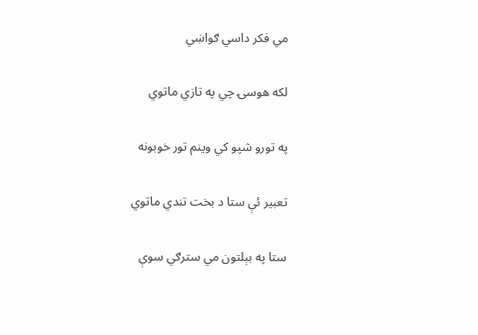مي فکر داسي ګواښي

لکه هوسۍ چي په تازي ماتوي

په تورو شپو کي وينم تور خوبونه

تعبير ئې ستا د بخت تندي ماتوي

ستا په بېلتون مي سترګي سوې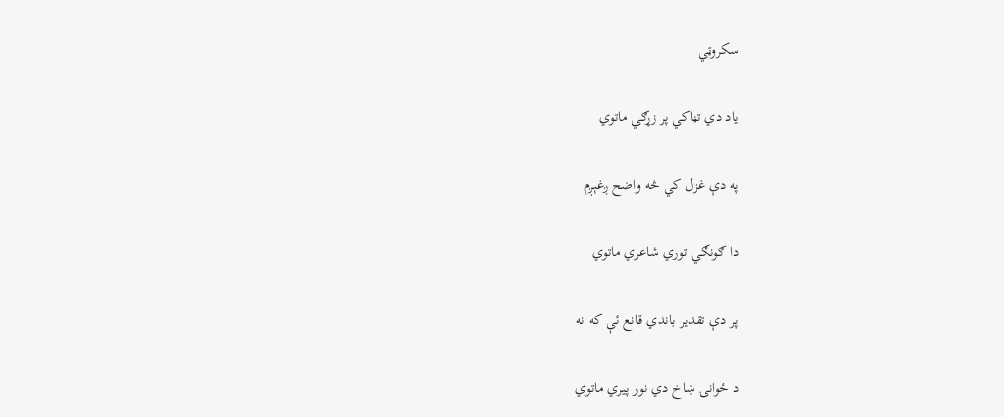سکروټي

ياد دي تڼاکي پر زړګي ماتوي

په دې غزل کي څه واضح ږغېږم

دا ګونګي توري شاعري ماتوي

پر دې تقدير باندي قانع ئې که نه

د ځوانۍ ښاخ دي نور پيري ماتوي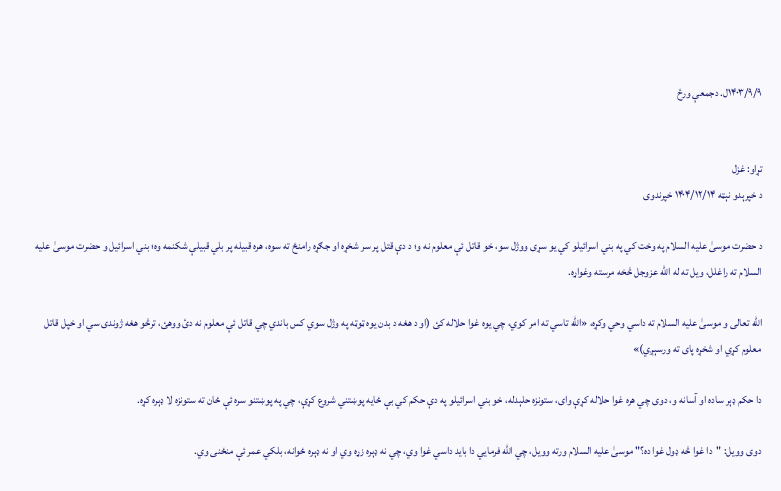۱۴۰۳/۹/۹ل. د‌جمعې ورځ


تړاو: غزل
د خپرېدو نېټه ۱۴۰۴/۱۲/۱۴ خپرندوی

د حضرت موسیٰ عليه السلام په وخت کي په بني اسرائيلو کي يو سړی ووژل سو، خو قاتل ئې معلوم نه و؛ د دې قتل پر سر شخړه او جګړه رامنځ ته سوه، هره قبيله پر بلي قبيلې شکنمه وه؛ بني اسرائيل و حضرت موسیٰ عليه السلام ته راغلل، ويل ته له الله عزوجل څخه مرسته وغواړه.

الله تعالی و موسیٰ علیه السلام ته داسي وحي وکړه، «الله تاسي ته امر کوي، چي يوه غوا حلاله کئ (او د هغه د بدن یوه ټوټه په وژل سوي کس باندي چي قاتل ئې معلوم نه دئ ووهئ، ترڅو هغه ژوندی سي او خپل قاتل معلوم کړي او شخړه پای ته ورسېږي)»

دا حکم ډېر ساده او آسانه و، دوی چي هره غوا حلاله کړې وای، ستونزه حلېدله، خو بني اسرائيلو په دې حکم کي بې ځایه پوښتني شروع کړې، چي په پوښتنو سره ئې ځان ته ستونزه لا ډېره کړه.

دوی وویل: "دا غوا څه ډول غوا ده؟" موسیٰ علیه السلام ورته وویل، چي الله فرمایي دا باید داسي غوا وي، چي نه ډېره زړه وي او نه ډېره ځوانه، بلکي عمر ئې منځنی وي.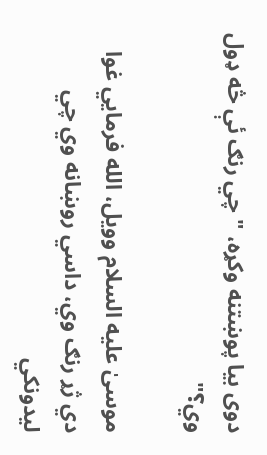دوی بیا پوښتنه وکړه، "چي رنګ ئې څه ډول وي؟"

موسیٰ علیه السلام وویل، الله فرمایي غوا دي ژړ رنګ وي، داسي روښانه وي چي ليدونکي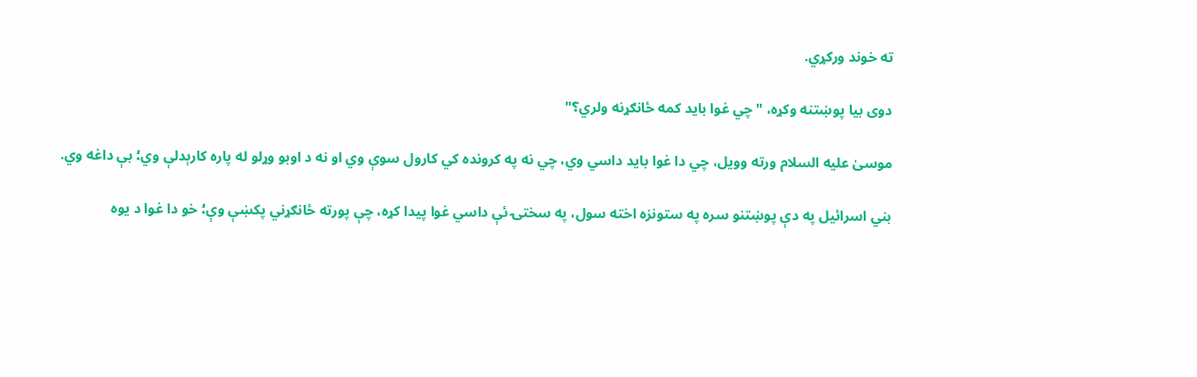ته خوند ورکړي.

دوی بیا پوښتنه وکړه، "چي غوا بايد کمه ځانګړنه ولري؟"

موسیٰ علیه السلام ورته وویل، چي دا غوا باید داسي وي، چي نه په کرونده کي کارول سوې وي او نه د اوبو وړلو له پاره کارېدلې وي؛ بې داغه وي.

بني اسرائيل په دې پوښتنو سره په ستونزه اخته سول، په سختۍ ئې داسي غوا پيدا کړه، چې پورته ځانګړني پکښې وې؛ خو دا غوا د یوه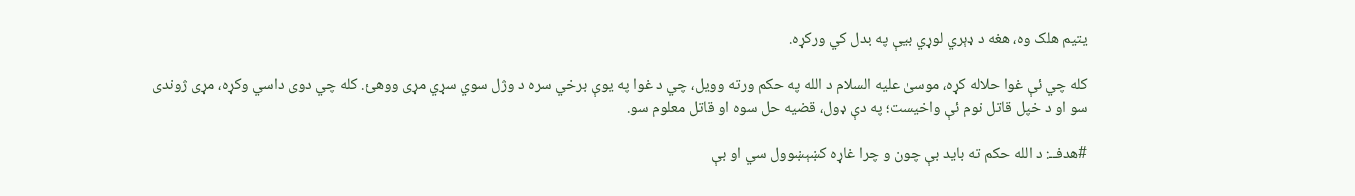یتیم هلک وه، هغه د ډېري لوړي بیې په بدل کي ورکړه.

کله چي ئې غوا حلاله کړه، موسیٰ علیه السلام د الله په حکم ورته وویل، چي د غوا په یوې برخي سره د وژل سوي سړي مړی ووهئ. کله چي دوی داسي وکړه، مړی ژوندی سو او د خپل قاتل نوم ئې واخیست؛ په دې ډول، قضیه حل سوه او قاتل معلوم سو.

#هدفــ: د الله حکم ته باید بې چون و چرا غاړه کښېښوول سي او بې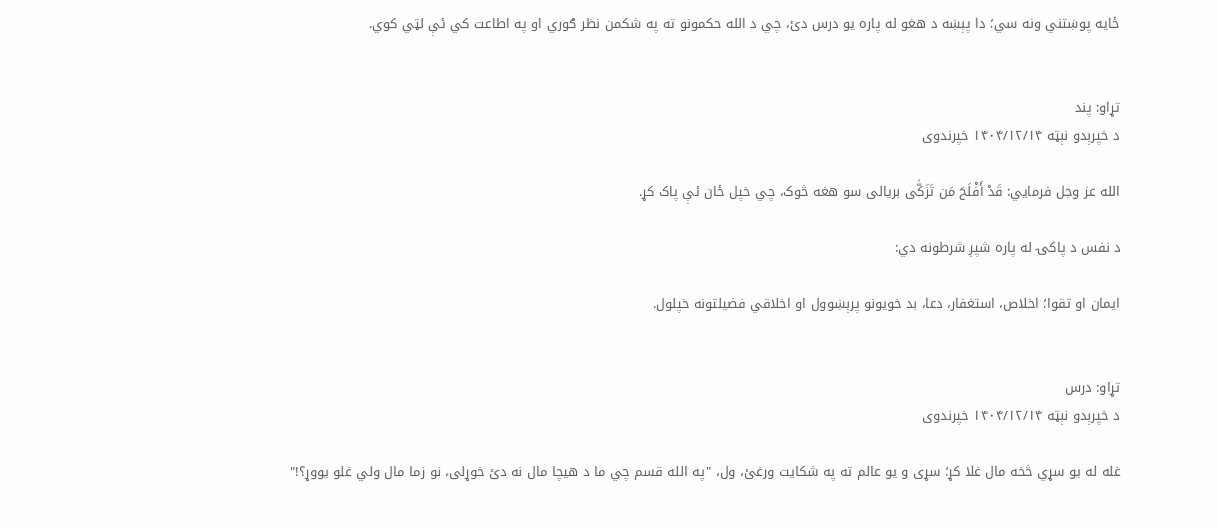ځایه پوښتني ونه سي؛ دا پېښه د هغو له پاره یو درس دئ، چي د الله حکمونو ته په شکمن نظر ګوري او په اطاعت کي ئې لټي کوي.


تړاو: پند
د خپرېدو نېټه ۱۴۰۴/۱۲/۱۴ خپرندوی

الله عز وجل فرمايي: قَدْ أَفْلَحَ مَن تَزَكّٰى بریالی سو هغه څوک، چي خپل ځان ئې پاک کړ.

د نفس د پاکۍ له پاره شپږ شرطونه دي:

ایمان او تقوا؛ اخلاص، استغفار، دعا، بد خویونو پرېښوول او اخلاقي فضیلتونه خپلول.


تړاو: درس
د خپرېدو نېټه ۱۴۰۴/۱۲/۱۴ خپرندوی

غله له یو سړي څخه مال غلا کړ؛ سړی و يو عالم ته په شکايت ورغئ، ول، "په الله قسم چي ما د هيچا مال نه دئ خوړلی، نو زما مال ولي غلو يووړ؟!"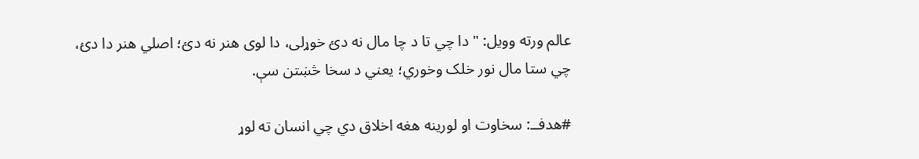عالم ورته وویل: "دا چي تا د چا مال نه دئ خوړلی، دا لوی هنر نه دئ؛ اصلي هنر دا دئ، چي ستا مال نور خلک وخوري؛ يعني د سخا څښتن سې.

#هدفــ: سخاوت او لورينه هغه اخلاق دي چي انسان ته لوړ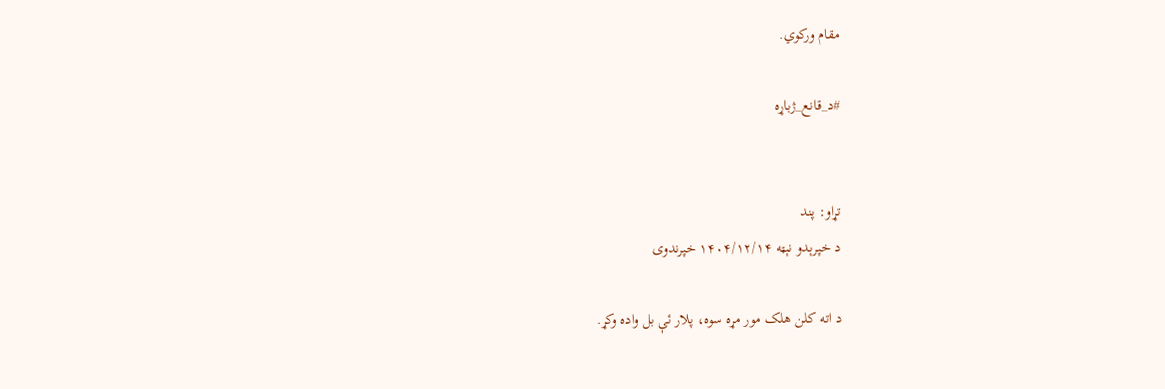مقام ورکوي.

#د_قانع_ژباړه


تړاو: پند
د خپرېدو نېټه ۱۴۰۴/۱۲/۱۴ خپرندوی

د اته کلن هلک مور مړه سوه، پلار ئې بل واده وکړ.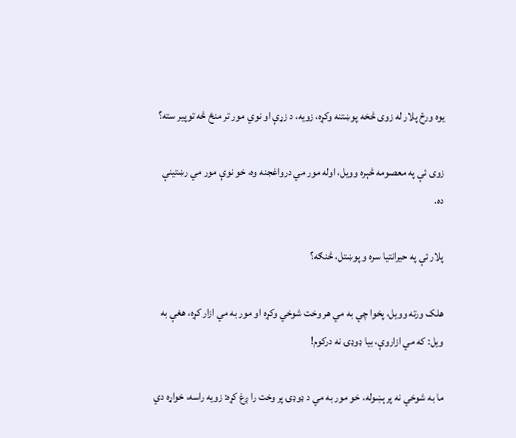يوه ورځ پلار له زوی څخه پوښتنه وکړه، زويه، د زړې او نوي مور تر منځ څه توپير سته؟

زوی ئې په معصومه څېره وويل، اوله مور مي درواغجنه وه، خو نوې مور مي رښتينې ده.

پلار ئې په حيرانتيا سره و پوښتل، څنګه؟

هلک ورته وويل، پخوا چي به مي هر وخت شوخي وکړه او مور به مي ازار کړه، هغې به ويل: که مي ازاروې، بيا ډوډۍ نه درکوم!

ما به شوخي نه پرېښوله، خو مور به مي د ډوډۍ پر وخت را ږغ کړه: زويه راسه، خواړه دي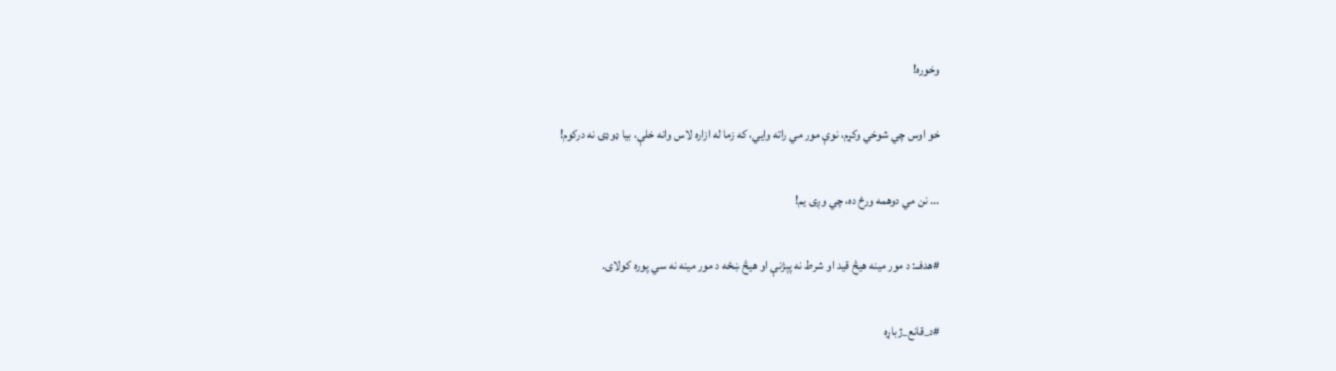وخوره!

خو اوس چي شوخي وکړم، نوې مور مي راته وايي، که زما له ازاره لاس وانه خلې، بيا ډوډۍ نه درکوم!

... نن مي دوهمه ورځ ده، چي وږی يم!

#هدفــ: د مور مينه هيڅ قيد او شرط نه پېژنې او هيڅ ښځه د مور مينه نه سي پوره کولای.

#د_قانع_ژباړه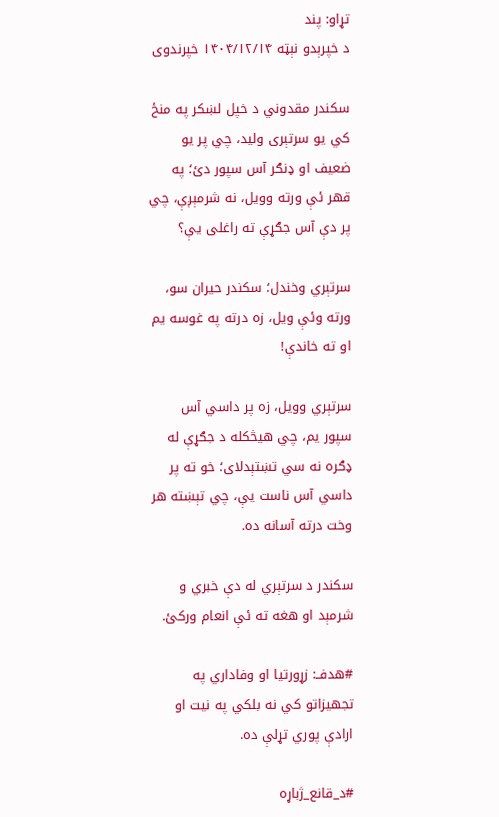تړاو: پند
د خپرېدو نېټه ۱۴۰۴/۱۲/۱۴ خپرندوی

سکندر مقدوني د خپل لښکر په منځ کي يو سرتېری وليد، چي پر يو ضعيف او ډنګر آس سپور دئ؛ په قهر ئې ورته وويل، نه شرمېږې، چي پر دې آس جګړې ته راغلی يې؟

سرتېري وخندل؛ سکندر حيران سو، ورته وئې ويل، زه درته په غوسه يم او ته خاندې!

سرتېري وويل، زه پر داسي آس سپور يم، چي هيڅکله د جګړې له ډګره نه سي تښتېدلای؛ خو ته پر داسي آس ناست يې، چي تېښته هر وخت درته آسانه ده.

سکندر د سرتېري له دې خبري و شرمېد او هغه ته ئې انعام ورکئ.

#هدفــ: زړورتیا او وفاداري په تجهیزاتو کي نه بلکي په نیت او ارادې پوري تړلې ده.

#د_قانع_ژباړه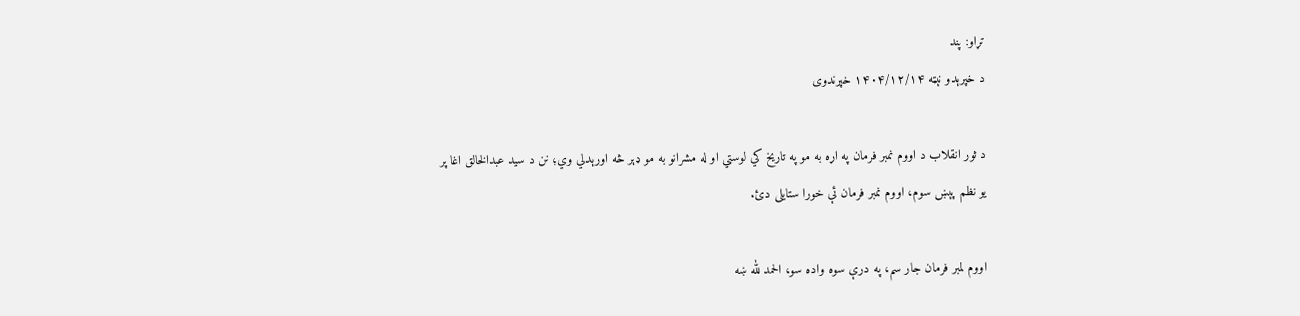تړاو: پند
د خپرېدو نېټه ۱۴۰۴/۱۲/۱۴ خپرندوی

د ثور انقلاب د اووم نمبر فرمان په اړه به مو په تاريخ کي لوستي او له مشرانو به مو ډېر څه اورېدلي وي؛ نن د سيد عبدالخالق اغا پر يو نظم پېښ سوم، اووم نمبر فرمان ئې خورا ستايلی دئ.

اووم لمبر فرمان جار سم، په درې سوه واده سو، الحمد لله ښه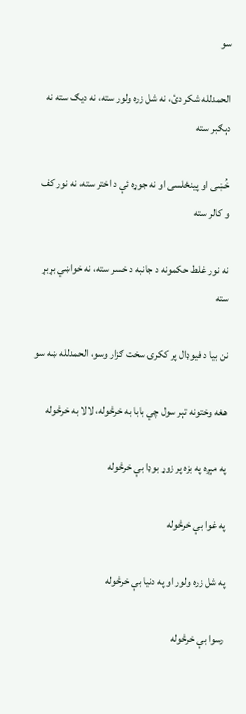سو

الحمدلله شکر دئ، نه شل زره ولور سته، نه ديګ سته نه دېګبر سته

خُښی او پينځلسی او نه جوړه ئې د اختر سته، نه نور کف و کالر سته

نه نور غلط حکمونه د جانبه د خسر سته، نه خواښي بړبړ سته

نن بيا د فيوډال پر ککرۍ سخت ګزار وسو، الحمدلله ښه سو

هغه وختونه تېر سول چي بابا به خرڅوله، لالا به خرڅوله

په مېږه په بزه پر زوړ بوډا بې خرڅوله

په غوا بې خرڅوله

په شل زره ولور او په دنيا بې خرڅوله

رسوا بې خرڅوله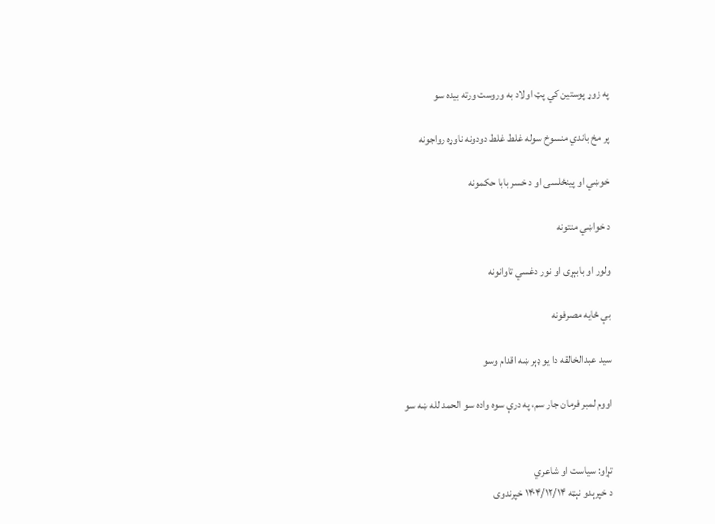په زوړ پوستين کي پټ اولاد به وروست ورته بيده سو

پر مخ باندي منسوخ سوله غلط غلط دودونه ناوړه رواجونه

خوښي او پينځلسی او د خسر بابا حکمونه

د خواښي منتونه

ولور او بابېړی او نور دغسي تاوانونه

بې ځايه مصرفونه

سيد عبدالخالقه دا يو ډېر ښه اقدام وسو

اووم لمبر فرمان جار سم، په درې سوه واده سو الحمد لله ښه سو


تړاو: سیاست او شاعري
د خپرېدو نېټه ۱۴۰۴/۱۲/۱۴ خپرندوی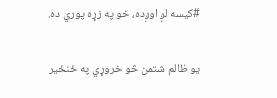#کيسه لږ اوږده، خو په زړه پوري ده.

يو ظالم شتمن څو خروړي په ځنځير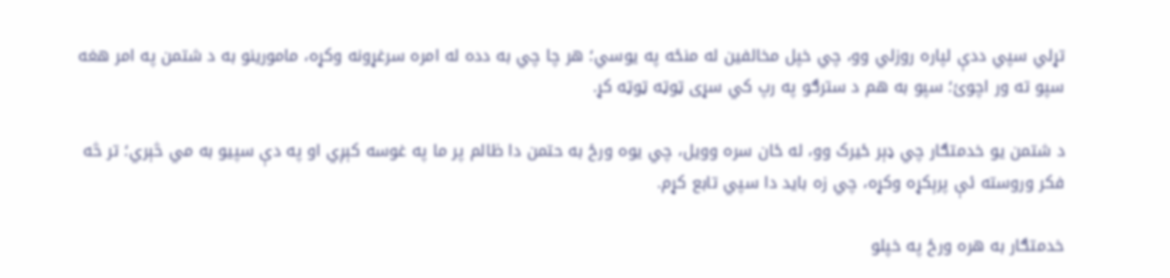تړلي سپي ددې لپاره روزلي وو، چي خپل مخالفين له منځه په يوسي؛ هر چا چي به دده له امره سرغړونه وکړه، مامورينو به د شتمن په امر هغه سپو ته ور اچوئ؛ سپو به هم د سترګو په رپ کي سړی ټوټه ټوټه کړ.

د شتمن يو خدمتګار چي ډېر ځيرک وو، له ځان سره وويل، چي يوه ورځ به حتمن دا ظالم پر ما په غوسه کېږي او په دې سپيو به مي څېري؛ تر څه فکر وروسته ئې پرېکړه وکړه، چي زه بايد‌ دا سپي تابع کړم.

خدمتګار به هره ورځ په خپلو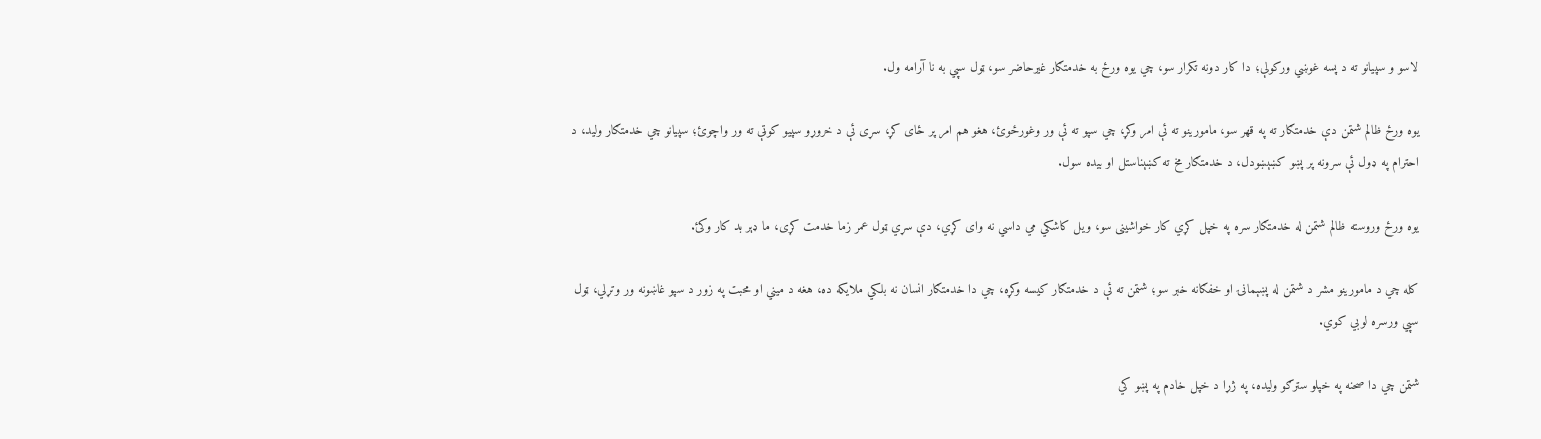لاسو و سپيانو ته د پسه غوښي ورکولې؛ دا کار دونه تکرار سو، چي يوه ورځ به خدمتګار غيرحاضر سو، ټول سپي به نا آرامه ول.

يوه ورځ ظالم شتمن دې خدمتګار ته په قهر سو، مامورينو ته ئې امر وکړ، چي سپو ته ئې ور وغورځوئ، هغو هم امر پر ځای کړ، سړی ئې د خروړو سپيو کوټې ته ور واچوئ؛ سپيانو چي خدمتګار وليد، د احترام په ډول ئې سرونه پر پښو کښېښودل، د خدمتګار مخ ته کښېناستل او بيده سول.

يوه ورځ وروسته ظالم شتمن له خدمتګار سره په خپل کړي کار خواشينی سو، ويل کاشکي مي داسي نه وای کړي، دې سړي ټول عمر زما خدمت کړی، ما ډېر بد کار وکئ.

کله چي د مامورينو مشر د شتمن له پښېمانۍ او خفګانه خبر سو؛ شتمن ته ئې د خدمتګار کيسه وکړه، چي دا خدمتګار انسان نه بلکي ملايکه ده، هغه د ميني او محبت په زور د سپو غاښونه ور وتړلي، ټول سپي ورسره لوبي کوي.

شتمن چي دا صحنه په خپلو سترګو وليده، په ژړا د خپل خادم په پښو کي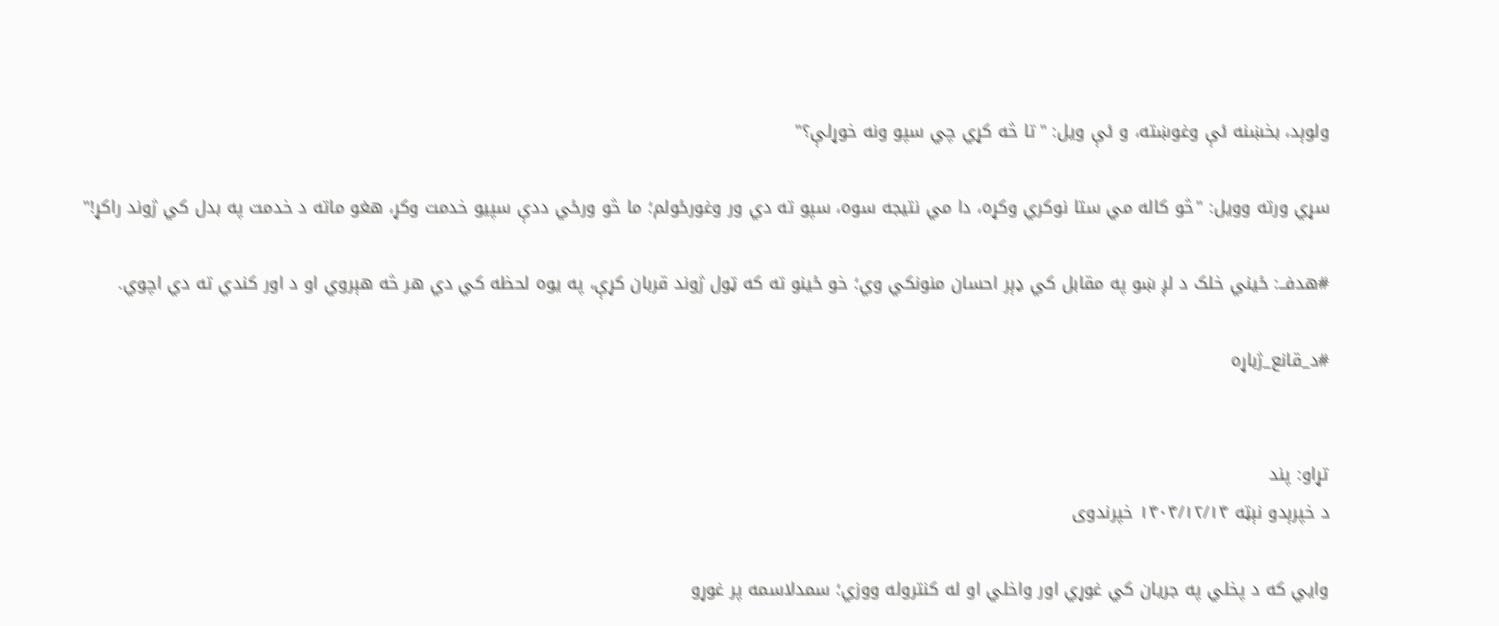ولوېد، بخښنه ئې وغوښته، و ئې ویل: "تا څه کړي چي سپو ونه خوړلې؟"

سړي ورته وویل: "څو کاله مي ستا نوکري وکړه، دا مي نتيجه سوه، سپو ته دي ور وغورځولم؛ ما څو ورځي ددې سپيو خدمت وکړ، هغو ماته د خدمت په بدل کي ژوند راکړ!"

#هدفــ: ځيني خلک د لږ ښو په مقابل کي ډېر احسان منونکي وي؛ خو ځينو ته که ټول ژوند قربان کړې، په يوه لحظه کي دي هر څه هېروي او د اور کندي ته دي اچوي.

#د_قانع_ژباړه


تړاو: پند
د خپرېدو نېټه ۱۴۰۴/۱۲/۱۴ خپرندوی

وايي که د پخلي په جريان کي غوړي اور واخلي او له کنتروله ووزي؛ سمدلاسمه پر غوړو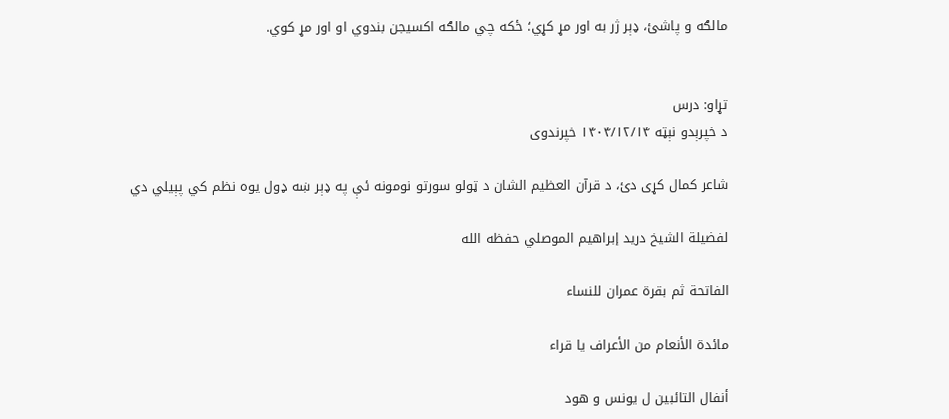مالګه و پاشئ، ډېر ژر به اور مړ کړي؛ ځکه چي مالګه اکسیجن بندوي او اور مړ کوي.


تړاو: درس
د خپرېدو نېټه ۱۴۰۴/۱۲/۱۴ خپرندوی

شاعر کمال کړی دئ، د قرآن العظيم الشان د ټولو سورتو نومونه ئې په ډېر ښه ډول يوه نظم کي پېيلي دي

لفضيلة الشيخ دريد إبراهيم الموصلي حفظه الله

الفاتحة ثم بقرة عمران للنساء

مائدة الأنعام من الأعراف يا قراء

أنفال التائبين ل يونس و هود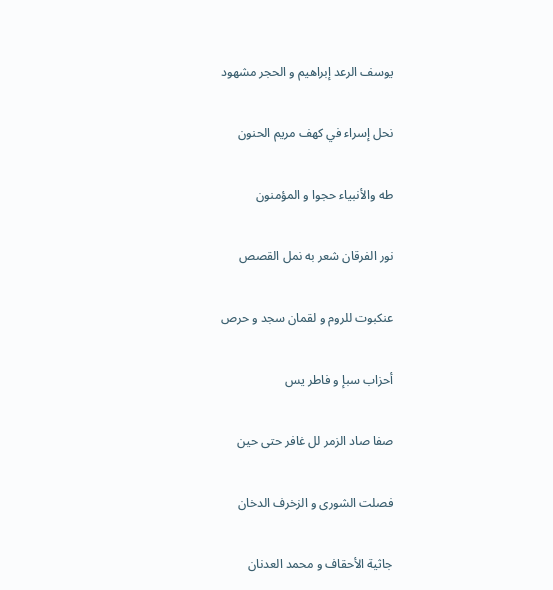يوسف الرعد إبراهيم و الحجر مشهود

نحل إسراء في كهف مريم الحنون

طه والأنبياء حجوا و المؤمنون

نور الفرقان شعر به نمل القصص

عنكبوت للروم و لقمان سجد و حرص

أحزاب سبإ و فاطر يس

صفا صاد الزمر لل غافر حتى حين

فصلت الشورى و الزخرف الدخان

جاثية الأحقاف و محمد العدنان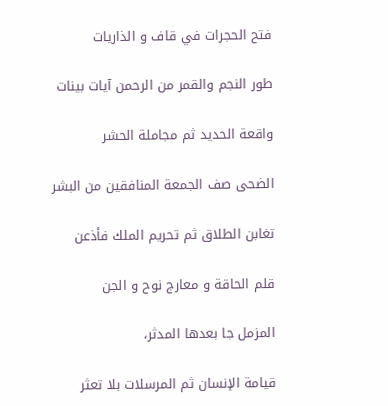فتح الحجرات في قاف و الذاريات

طور النجم والقمر من الرحمن آيات بينات

واقعة الحديد ثم مجاملة الحشر

الضحى صف الجمعة المنافقين من البشر

تغابن الطلاق ثم تحريم الملك فأذعن

قلم الحاقة و معارج نوح و الجن

المزمل جا بعدها المدثر،

قيامة الإنسان ثم المرسلات بلا تعثر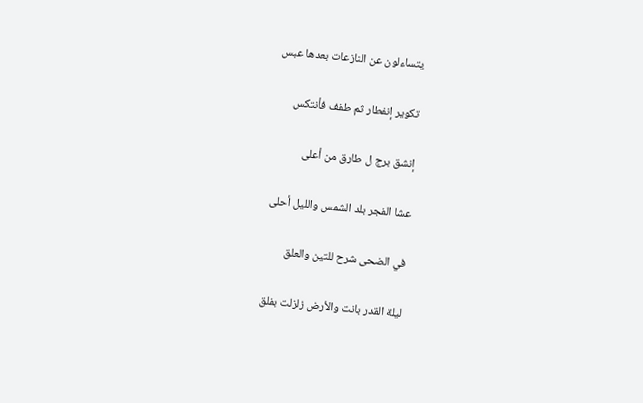يتساءلون عن النازعات بعدها عبس

تكوير إنفطار ثم طفف فأنتكس

إنشق برج ل طارق من أعلى

عشا الفجر بلد الشمس والليل أحلى

في الضحى شرح للتين والعلق

ليلة القدر بانت والأرض زلزلت بفلق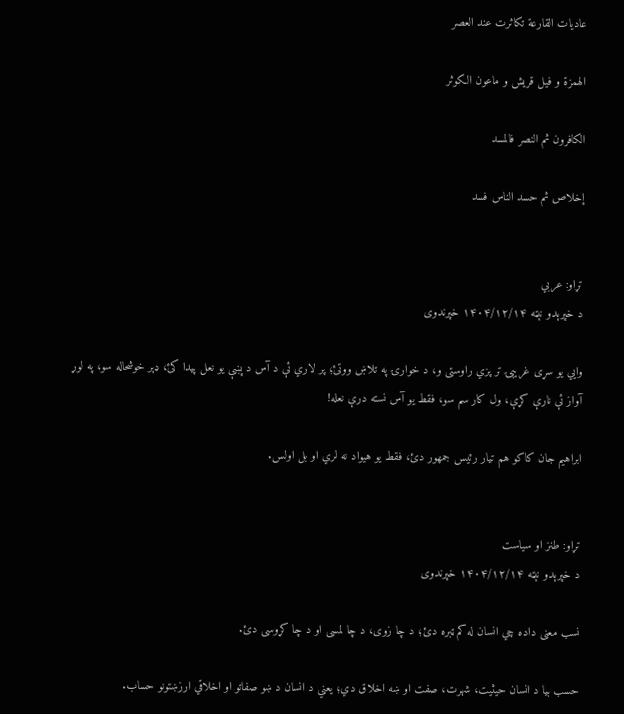عاديات القارعة تكاثرت عند العصر

الهمزة و فيل قريش و ماعون الكوثر

الكافرون ثم النصر فالمسد

إخلاص ثم حسد الناس فسد


تړاو: عربي
د خپرېدو نېټه ۱۴۰۴/۱۲/۱۴ خپرندوی

وايي يو سړی غريبۍ تر پزي راوستی و، د خوارۍ په تلاښ ووتئ؛ پر لاري ئې د آس د پښې يو نعل پيدا کئ، ډېر خوشحاله سو، په لوړ آواز ئې نارې کړې، ول کار سم سو، فقط يو آس نسته درې نعله!

ابراهيم جان کاکو هم تيار رئيس جمهور دئ، فقط يو هيواد نه لري او بل اولس.


تړاو: طنز او سیاست
د خپرېدو نېټه ۱۴۰۴/۱۲/۱۴ خپرندوی

نسب معنی داده چي انسان له کم ټبره دئ؛ د چا زوی، د چا لمسی او د چا کړوسی دئ.

حسب بيا د انسان حیثیت، شهرت، صفت او ښه اخلاق دي؛ یعني د انسان د ښو صفاتو او اخلاقي ارزښتونو حساب.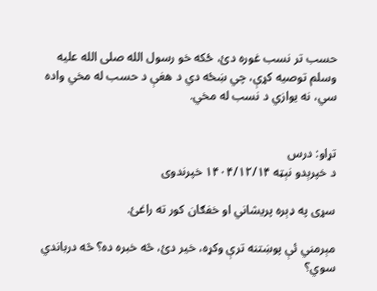حسب تر نسب غوره دئ، ځکه خو رسول الله صلى الله عليه وسلم توصیه کړې، چي ښځه دي د هغې د حسب له مخي واده سي، نه یوازي د نسب له مخي.


تړاو: درس
د خپرېدو نېټه ۱۴۰۴/۱۲/۱۴ خپرندوی

سړی په ډېره پریشاني او خفګان کور ته راغئ.

مېرمني ئې پوښتنه ترې وکړه، خير دئ، څه خبره ده؟ څه درباندي سوي؟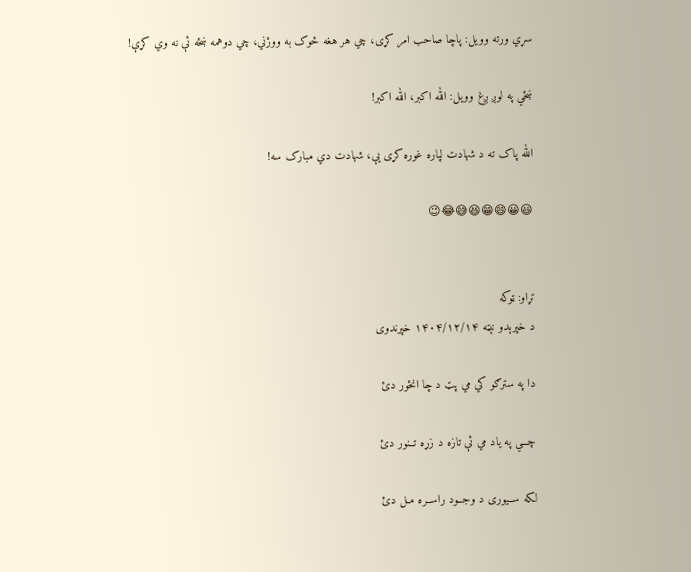سړي ورته وويل: پاچا صاحب امر کړی، چي هر هغه څوک به ووژني، چي دوهمه ښځه ئې نه وي کړې!

ښځي په لوږ ږغ وویل: الله اکبر، الله اکبر!

الله پاک ته د شهادت لپاره غوره کړی يې، شهادت دي مبارک سه!

😃😀😄😁😆😅😂😉


تړاو: ټوکه
د خپرېدو نېټه ۱۴۰۴/۱۲/۱۴ خپرندوی

دا په سترګو کي مي پټ د چا انځور دئ

چـــي په ياد مي ئې تازه د زړه تــنور دئ

لکه ســيوری د وجــود راســره مـل دئ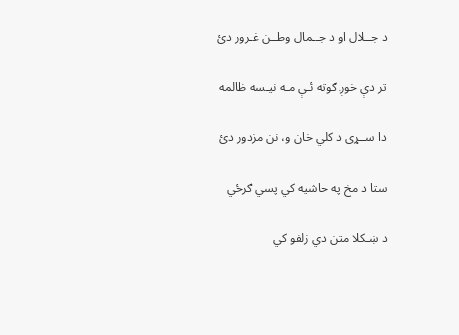د جــلال او د‌ جــمال وطــن غـرور دئ

تر دې خوږ ګوته ئـې مـه نيـسه ظالمه

دا ســړی د کلي خان و، نن مزدور دئ

ستا د مخ په حاشيه کي پسي ګرځي

د ښـکلا متن دي زلفو کي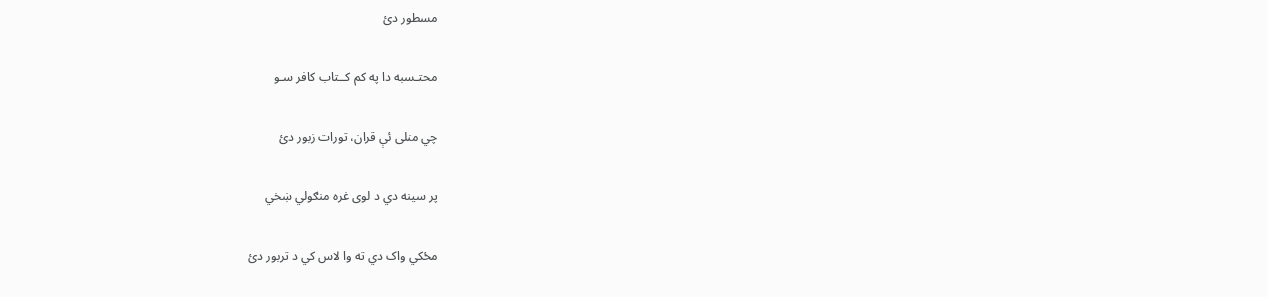مسطور دئ

محتـسبه دا په کم کــتاب کافر سـو

چي منلی ئې قران، تورات زبور دئ

پر سينه دي د لوی غره منګولي ښخي

مځکي واک دي ته وا لاس کي د تربور دئ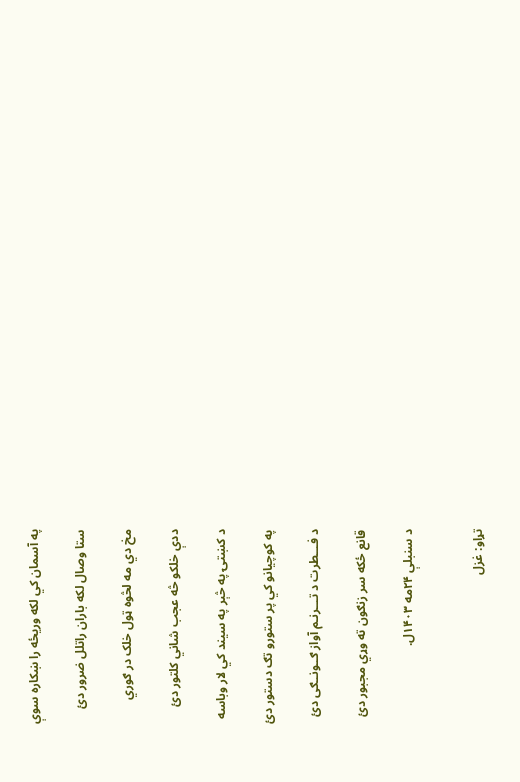په آسمان کي لکه وريځه را ښکاره سوې

ستا وصال لکه باران راتلل ضرور دئ

مخ دي مه لڅوه ټول خلک در ګوري

ددې خلکو څه عجب شاني کلتور دئ

د کښتۍ په څېر په سيند کي لار وباسه

په کوچيانو کي پر ستورو تګ دستور دئ

د فـــطرت د تـــرنـم آواز ګــونــګی دئ

قانع ځکه سر زنګون ته وړي مجبور دئ

د سنبلې ۲۴مه ۱۴۰۳ل.


تړاو: غزل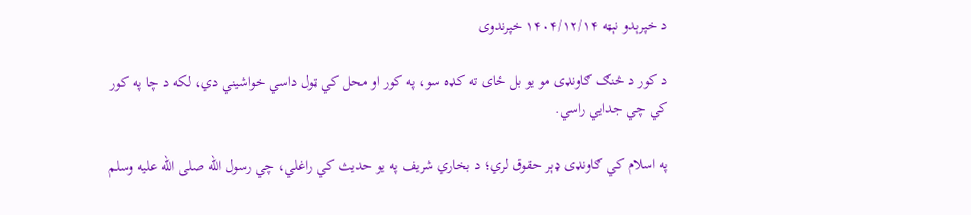د خپرېدو نېټه ۱۴۰۴/۱۲/۱۴ خپرندوی

د کور د‌ څنګ ګاونډی مو يو بل ځای ته کډه سو، په کور او محل کي ټول داسي خواشيني دي، لکه د چا په کور کي چي جدايي راسي.

په اسلام کي ګاونډی ډېر حقوق لري؛ د بخاري شريف په يو حدیث کي راغلي، چي رسول الله صلى الله عليه وسلم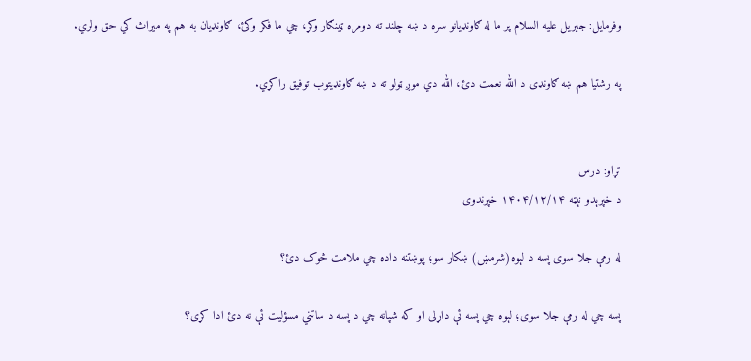وفرمایل: جبریل علیه السلام پر ما له ګاونډيانو سره د ښه چلند ته دومره ټینګار وکړ، چي ما فکر وکئ، ګاونډیان به هم په میراث کي حق ولري.

په رشتيا هم ښه ګاونډی د الله نعمت دئ، الله دي موږ ټولو ته د ښه ګاونډيتوب توفيق راکړي.


تړاو: درس
د خپرېدو نېټه ۱۴۰۴/۱۲/۱۴ خپرندوی

له رمې جلا سوی پسه د لېوه(شرمښ) ښکار سو؛ پوښتنه داده چي ملامت څوک دئ؟

پسه چي له رمې جلا سوی؛ لېوه چي پسه ئې داړلی او که شپانه چي د پسه د ساتني مسؤليت ئې نه دئ ادا کړی؟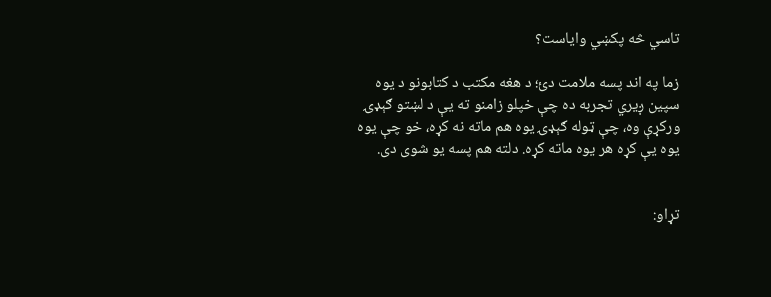تاسي څه پکښي واياست؟

زما په اند پسه ملامت دئ؛ د هغه مکتب د کتابونو د يوه سپين ږيري تجربه ده چې خپلو زامنو ته يې د لښتو ګېډۍ ورکړې وه، چې ټوله ګېډۍ يوه هم ماته نه کړه، خو چې يوه يوه يې کړه هر يوه ماته کړه. دلته هم پسه يو شوی دی.


تړاو: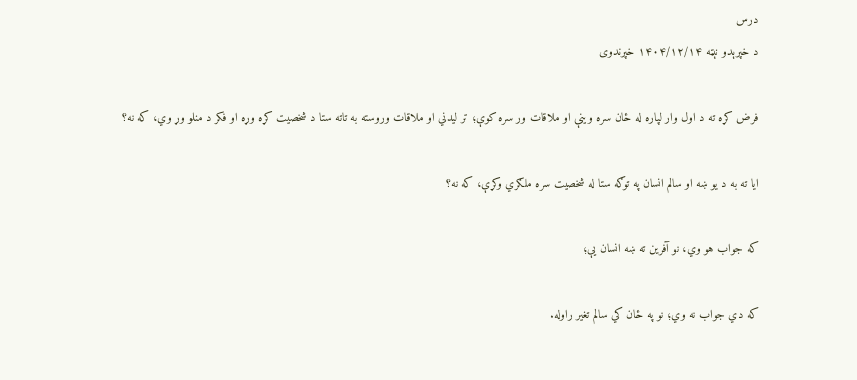درس
د خپرېدو نېټه ۱۴۰۴/۱۲/۱۴ خپرندوی

فرض کړه ته د اول وار لپاره له ځان سره وينې او ملاقات ور سره کوې؛ تر ليدني او ملاقات وروسته به تاته ستا د شخصيت کړه وړه او فکر د منلو وړ وي، که نه؟

ايا ته به د يو ښه او سالم انسان په توګه ستا له شخصيت سره ملګري وکړې، که نه؟

که جواب هو وي، نو آفرين ته ښه انسان يې؛

که دي جواب نه وي؛ نو په ځان کي سالم تغير راوله.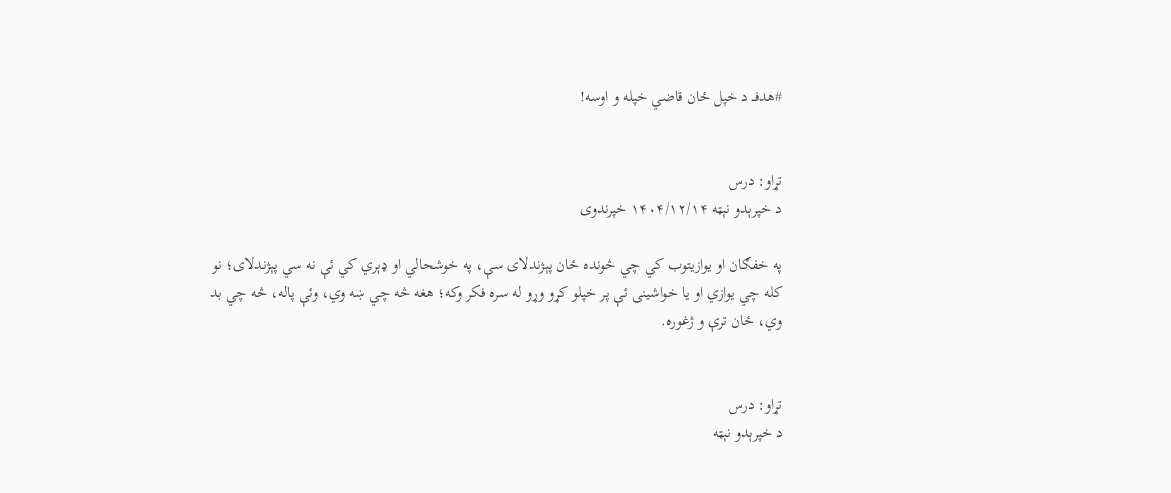#هدفــ د خپل ځان قاضي خپله و اوسه!


تړاو: درس
د خپرېدو نېټه ۱۴۰۴/۱۲/۱۴ خپرندوی

په خفګان او يوازيتوب کي چي څونده ځان پېژندلای سې، په خوشحالي او ډېري کي ئې نه سي پېژندلای؛ نو کله چي يوازي او يا خواشينی ئې پر خپلو کړو وړو له سره فکر وکه؛ هغه څه چي ښه وي، وئې پاله، څه چي بد وي، ځان ترې و ژغوره.


تړاو: درس
د خپرېدو نېټه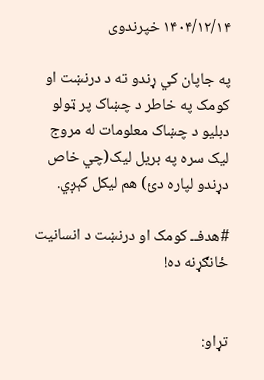۱۴۰۴/۱۲/۱۴ خپرندوی

په جاپان کي ړندو ته د درنښت او کومک په خاطر د چښاک پر ټولو دبليو د چښاک معلومات له مروج ليک سره په بريل ليک(چي خاص د‌ړندو لپاره دئ) هم ليکل کېږي.

#هدفــ کومک او درنښت د انسانيت ځانګړنه ده!


تړاو: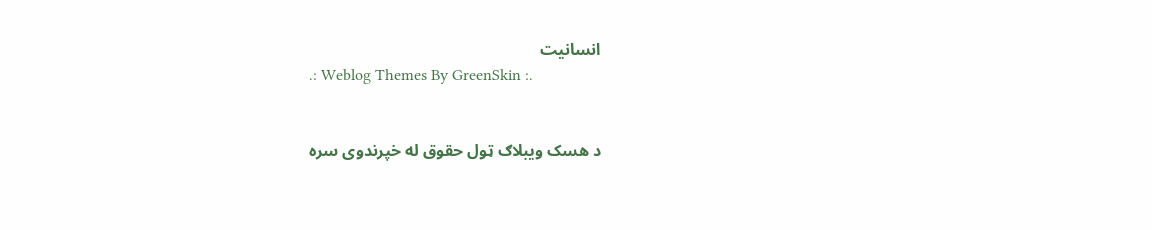انسانیت
.: Weblog Themes By GreenSkin :.


د هسک ویبلاګ ټول حقوق له خپرندوی سره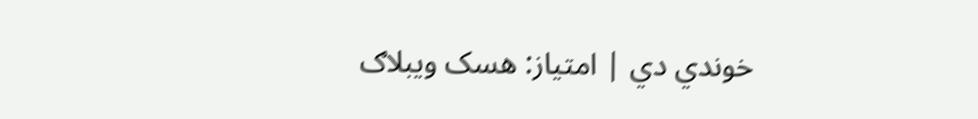خوندي دي | امتیاز: هسک ویبلاګ